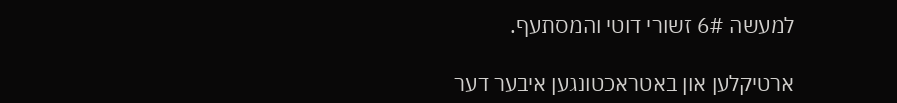למעשה 6# זשורי דוטי והמסתעף.

ארטיקלען און באטראכטונגען איבער דער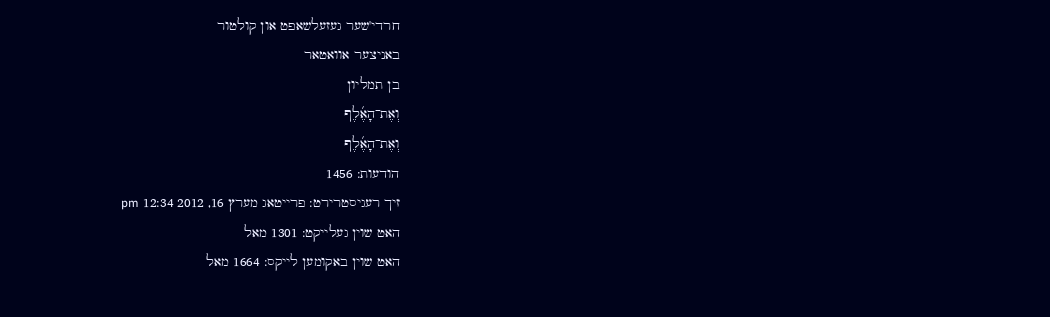חרדי'שער געזעלשאפט און קולטור
באניצער אוואטאר
בן תמליון
וְאֶת־הָאֶ֜לֶף
וְאֶת־הָאֶ֜לֶף
הודעות: 1456
זיך רעגיסטרירט: פרייטאג מערץ 16, 2012 12:34 pm
האט שוין געלייקט: 1301 מאל
האט שוין באקומען לייקס: 1664 מאל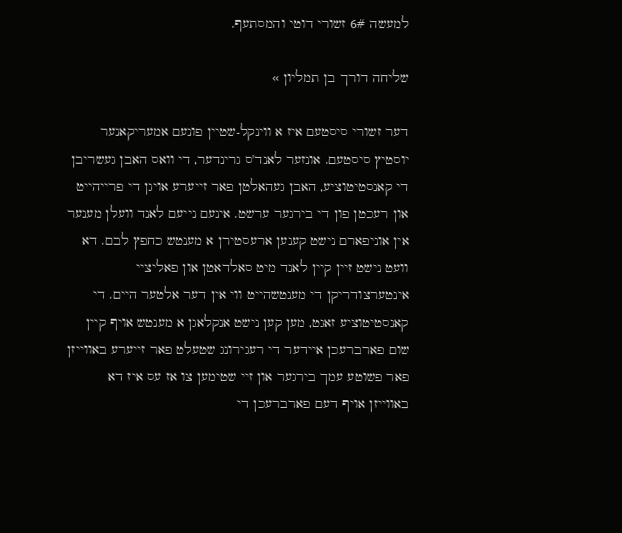למעשה 6# זשורי דוטי והמסתעף.

שליחה דורך בן תמליון »

דער זשורי סיסטעם איז א ווינקל-שטיין פונעם אמעריקאנער יוסטיץ סיסטעם. אונזער לאנד'ס גרינדער, די וואס האבן געשריבן די קאנסטיטוציע, האבן געהאלטן פאר זייערע אויגן די פרייהייט און רעכטן פון די בירגער ערשט. אינעם נייעם לאנד וועלן מענער אין אוניפארם נישט קענען ארעסטירן א מענטש כחפץ לבם. דא וועט נישט זיין קיין לאנד מיט סאלדאטן און פאליציי אינטערצודריקן די מענטשהייט ווי אין דער אלטער היים. די קאנסטיטוציע זאגט, מען קען נישט אנקלאגן א מענטש אויף קיין שום פארברעכן איידער די רעגירונג שטעלט פאר זייערע באווייזן פאר פשוטע עמך בירגער און זיי שטימען צו אז עס איז דא באווייזן אויף דעם פארברעכן די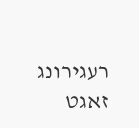רעגירונג זאגט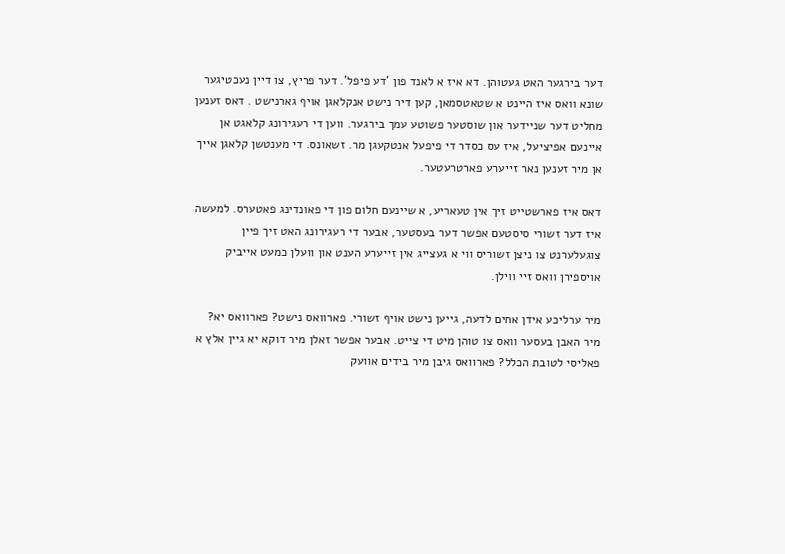דער בירגער האט געטוהן. דא איז א לאנד פון 'דע פיפל'. דער פריץ, צו דיין נעכטיגער שונא וואס איז היינט א שטאטסמאן, קען דיר נישט אנקלאגן אויף גארנישט . דאס זענען מחליט דער שניידער און שוסטער פשוטע עמך בירגער. ווען די רעגירונג קלאגט אן איינעם אפיציעל, איז עס כסדר די פיפעל אנטקעגן מר. זשאונס. די מענטשן קלאגן אייך אן מיר זענען נאר זייערע פארטרעטער.

דאס איז פארשטייט זיך אין טעאריע, א שיינעם חלום פון די פאונדינג פאטערס. למעשה איז דער זשורי סיסטעם אפשר דער בעסטער, אבער די רעגירונג האט זיך פיין צוגעלערנט צו ניצן זשוריס ווי א געצייג אין זייערע הענט און וועלן כמעט אייביק אויספירן וואס זיי ווילן.

מיר ערליכע אידן אחים לדעה, גייען נישט אויף זשורי. פארוואס נישט? פארוואס יא? מיר האבן בעסער וואס צו טוהן מיט די צייט. אבער אפשר זאלן מיר דוקא יא גיין אלץ א פאליסי לטובת הכלל? פארוואס גיבן מיר בידים אוועק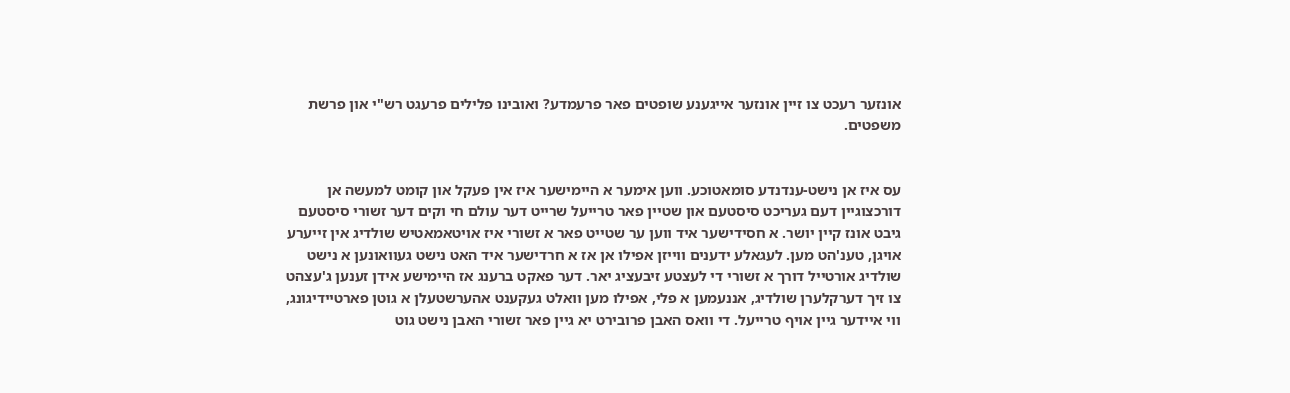אונזער רעכט צו זיין אונזער אייגענע שופטים פאר פרעמדע? ואובינו פלילים פרעגט רש"י און פרשת משפטים.


עס איז אן נישט-ענדנדע סומאטוכע. ווען אימער א היימישער איז אין פעקל און קומט למעשה אן דורכצוגיין דעם געריכט סיסטעם און שטיין פאר טרייעל שרייט דער עולם חי וקים דער זשורי סיסטעם גיבט אונז קיין יושר. א חסידישער איד ווען ער שטייט פאר א זשורי איז אויטאמאטיש שולדיג אין זייערע אויגן, טענ'הט מען. לעגאלע ידענים ווייזן אפילו אן אז א חרדישער איד האט נישט געוואונען א נישט שולדיג אורטייל דורך א זשורי די לעצטע זיבעציג יאר. דער פאקט ברענג אז היימישע אידן זענען ג'עצהט צו זיך דערקלערן שולדיג, אננעמען א פלי, אפילו מען וואלט געקענט אהערשטעלן א גוטן פארטיידיגונג, ווי איידער גיין אויף טרייעל. די וואס האבן פרובירט יא גיין פאר זשורי האבן נישט גוט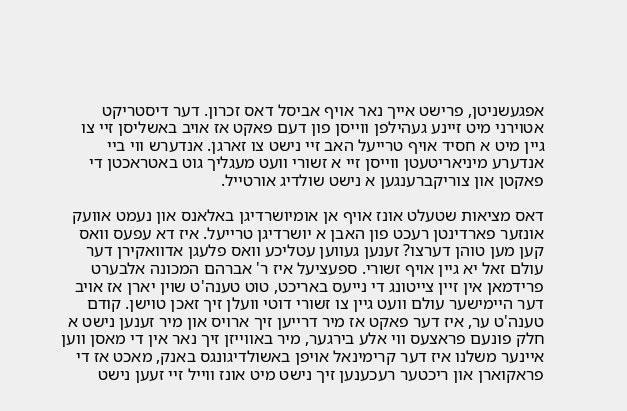אפגעשניטן, פרישט אייך נאר אויף אביסל דאס זכרון. דער דיסטריקט אטוירני מיט זיינע געהילפן ווייסן פון דעם פאקט אז אויב באשליסן זיי צו גיין מיט א חסיד אויף טרייעל האב זיי נישט צו זארגן. אנדערש ווי ביי אנדערע מיניאריטעטן ווייסן זיי א זשורי וועט מעגליך גוט באטראכטן די פאקטן און צוריקברענגען א נישט שולדיג אורטייל.

דאס מציאות שטעלט אונז אויף אן אומיושרדיגן באלאנס און נעמט אוועק אונזער פארדינטן רעכט פון האבן א יושרדיגן טרייעל. איז דא עפעס וואס קען מען טוהן דערצו? זענען געווען עטליכע וואס פלעגן אדוואקירן דער עולם זאל יא גיין אויף זשורי. ספעציעל איז ר' אברהם המכונה אלבערט פרידמאן אין זיין צייטונג די נייעס באריכט, טוט טענה'ט שוין יארן אז אויב דער היימישער עולם וועט גיין צו זשורי דוטי וועלן זיך זאכן טוישן. קודם טענה'ט ער, איז דער פאקט אז מיר דרייען זיך ארויס און מיר זענען נישט א חלק פונעם פראצעס ווי אלע בירגער, מיר באווייזן זיך נאר אין די מאסן ווען איינער משלנו איז דער קרימינאל אויפן באשולדיגונגס באנק, מאכט אז די פראקוארן און ריכטער רעכענען זיך נישט מיט אונז ווייל זיי זעען נישט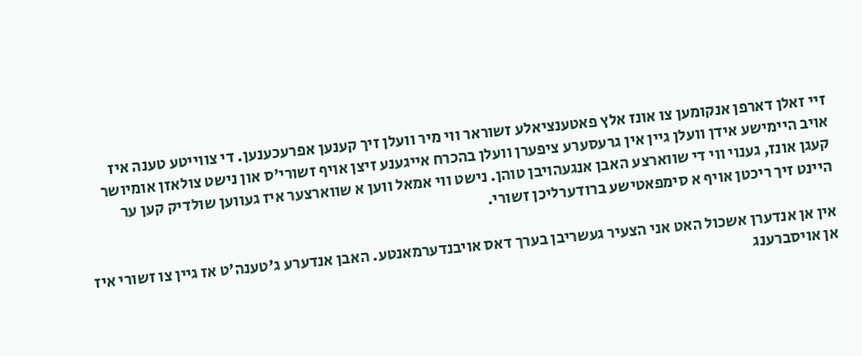זיי זאלן דארפן אנקומען צו אונז אלץ פאטענציאלע זשוראר ווי מיר וועלן זיך קענען אפרעכענען. די צווייטע טענה איז אויב היימישע אידן וועלן גיין אין גרעסערע ציפערן וועלן בהכרח אייגענע זיצן אויף זשורי'ס און נישט צולאזן אומיושר קעגן אונז, גענוי ווי די שווארצע האבן אנגעהויבן טוהן. נישט ווי אמאל ווען א שווארצער איז געווען שולדיק קען ער היינט זיך ריכטן אויף א סימפאטישע ברודערליכן זשורי.

אין אן אנדערן אשכול האט אני הצעיר געשריבן בערך דאס אויבנדערמאנטע. האבן אנדערע ג'טענה'ט אז גיין צו זשורי איז אן אויסברענג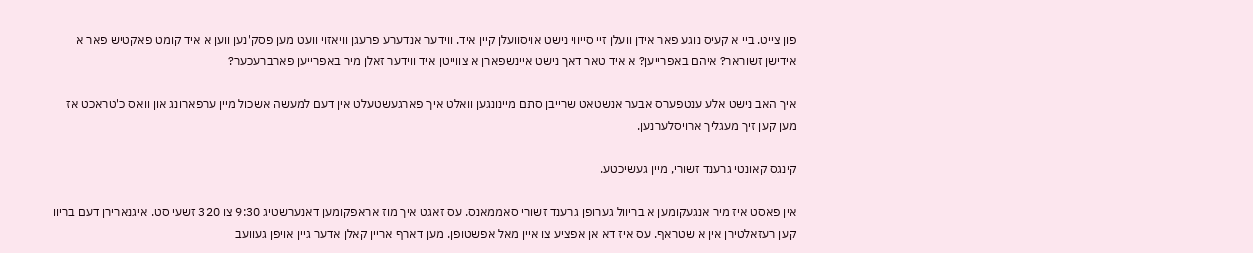פון צייט. ביי א קעיס נוגע פאר אידן וועלן זיי סייווי נישט אויסוועלן קיין איד. ווידער אנדערע פרעגן וויאזוי וועט מען פסק'נען ווען א איד קומט פאקטיש פאר א אידישן זשוראר? איהם באפרייען? א איד טאר דאך נישט איינשפארן א צווייטן איד ווידער זאלן מיר באפרייען פארברעכער?

איך האב נישט אלע ענטפערס אבער אנשטאט שרייבן סתם מיינונגען וואלט איך פארגעשטעלט אין דעם למעשה אשכול מיין ערפארונג און וואס כ'טראכט אז מען קען זיך מעגליך ארויסלערנען.

קינגס קאונטי גרענד זשורי, מיין געשיכטע.

אין פאסט איז מיר אנגעקומען א בריוול גערופן גרענד זשורי סאממאנס. עס זאגט איך מוז אראפקומען דאנערשטיג 9:30 צו 320 זשעי סט. איגנארירן דעם בריוו קען רעזאלטירן אין א שטראף. עס איז דא אן אפציע צו איין מאל אפשטופן. מען דארף אריין קאלן אדער גיין אויפן געוועב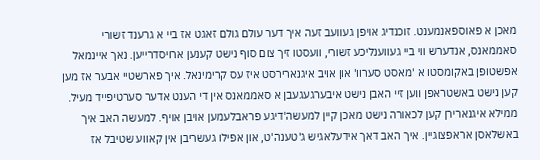מאכן א פאוספאנמענט. זוכנדיג אויפן געוועב זעה איך דער עולם גולם זאגט אז ביי א גרענד זשורי סאממאנס, אנדערש ווי ביי געווענליכע זשורי, וועסטו זיך צום סוף נישט קענען ארויסדרייען. נאך איינמאל אפשטופן באקומסטו א 'מאסט סערוו' און אויב איגנארירסט איז עס קרימינאל. איך פארשטיי אבער אז מען קען נישט באשטראפן ווען זיי האבן נישט איבערגעגעבן א סאממאנס אין די הענט אדער סערטיפייד מעיל. ממילא איגנארירן קען לכאורה נישט מאכן קיין למעשה'דיגע פראבלעמען אויבן אויף. למעשה האב איך באשלאסן אראפצוגיין. איך האב דאך אידעלאגיש ג'טענה'ט, און אפילו געשריבן אין קאווע שטיבל אז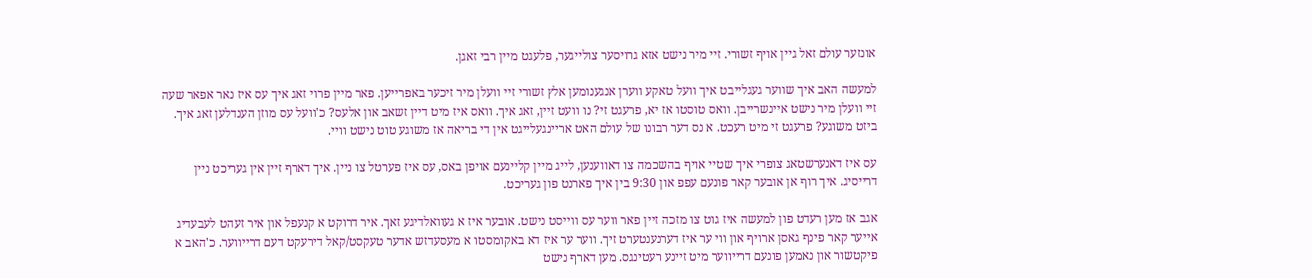אונזער עולם זאל גיין אויף זשורי. זיי מיר נישט אזא גרויסער צולייגער, פלעגט מיין רבי זאגן.

למעשה האב איך שווער געגלייבט איך וועל טאקע ווערן אנגענומען אלץ זשורי זיי וועלן מיר זיכער באפרייען. פאר מיין פרוי זאג איך עס איז נאר אפאר שעה זיי וועלן מיר נישט איינשרייבן. וואס טוסטו אז יא, פרעגט זי? נו וועט זיין, זאג איך. וואס איז מיט דיין זשאב און אלעס? כ'וועל עס מוזן הענדלען זאג איך. ביזט משוגע? פרעגט זי מיט רעכט. א נס דער רבונו של עולם האט אריינגעלייגט אין די בריאה אז משוגע טוט נישט וויי.

עס איז דאנערשטאג צופרי איך שטיי אויף בהשכמה צו דאווענען, לייג מיין קליינעם אויפן באס, עס איז פערטל צו ניין. איך דארף זיין אין געריכט ניין דרייסיג. איך רוף אן אובער קאר פונעם עפפ און 9:30 בין איך פארנט פון געריכט.

אגב אז מען רעדט פון למעשה איז גוט צו מזכה זיין פאר ווער עס ווייסט נישט. אובער איז א געוואלדיגע זאך. איר דרוקט א קנעפל און איר זעהט לעבעדיג אייער קאר פינף גאסן ארויף און ווי ער איז דערנענטערט זיך. ווער ער איז דא באקומסטו א מעסעדזש אדער טעקסט/קאל דירעקט דעם דרייווער. כ'האב א פיקטשור און נאמען פונעם דרייווער מיט זיינע רעטינגס. מען דארף נישט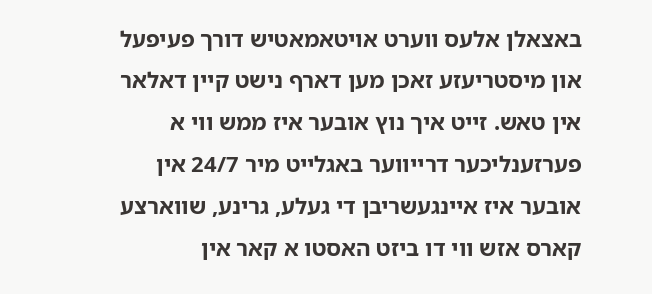באצאלן אלעס ווערט אויטאמאטיש דורך פעיפעל און מיסטריעזע זאכן מען דארף נישט קיין דאלאר אין טאש. זייט איך נוץ אובער איז ממש ווי א פערזענליכער דרייווער באגלייט מיר 24/7 אין אובער איז איינגעשריבן די געלע, גרינע, שווארצע קארס אזש ווי דו ביזט האסטו א קאר אין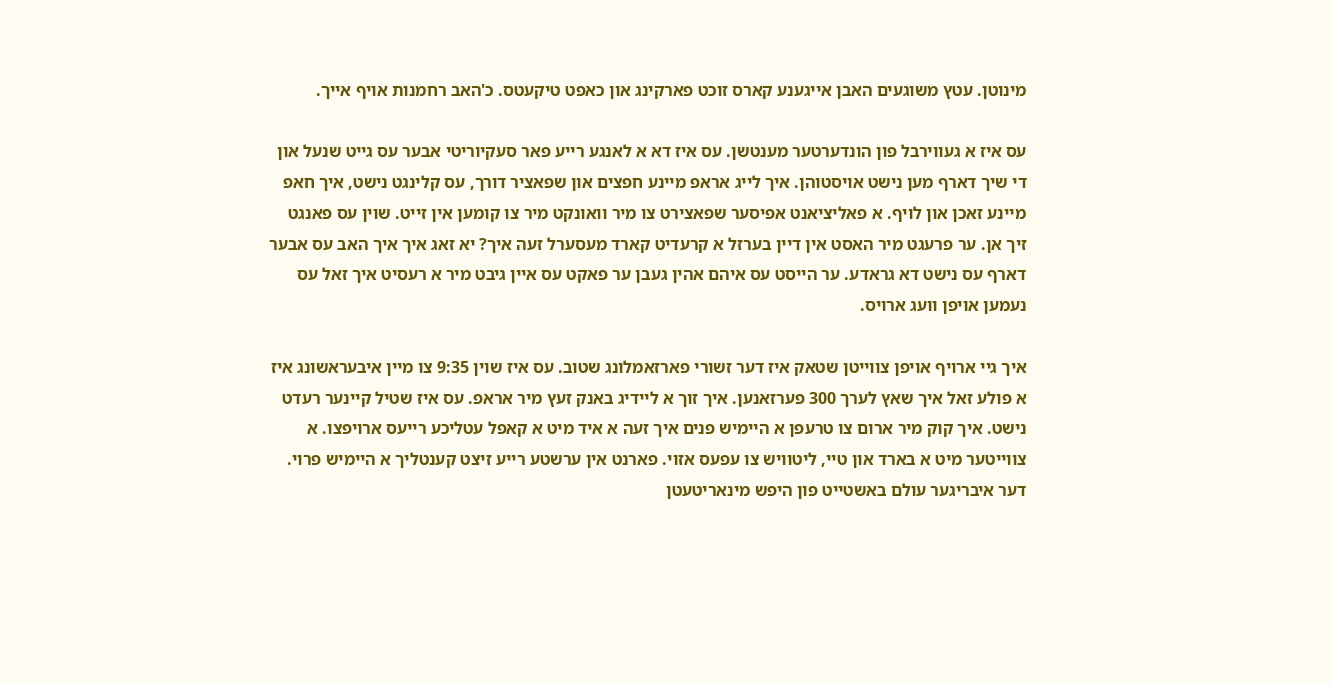מינוטן. עטץ משוגעים האבן אייגענע קארס זוכט פארקינג און כאפט טיקעטס. כ'האב רחמנות אויף אייך.

עס איז א געווירבל פון הונדערטער מענטשן. עס איז דא א לאנגע רייע פאר סעקיוריטי אבער עס גייט שנעל און די שיך דארף מען נישט אויסטוהן. איך לייג אראפ מיינע חפצים און שפאציר דורך, עס קלינגט נישט, איך חאפ מיינע זאכן און לויף. א פאליציאנט אפיסער שפאצירט צו מיר וואונקט מיר צו קומען אין זייט. שוין עס פאנגט זיך אן. ער פרעגט מיר האסט אין דיין בערזל א קרעדיט קארד מעסערל זעה איך? יא זאג איך איך האב עס אבער דארף עס נישט דא גראדע. ער הייסט עס איהם אהין געבן ער פאקט עס איין גיבט מיר א רעסיט איך זאל עס נעמען אויפן וועג ארויס.

איך גיי ארויף אויפן צווייטן שטאק איז דער זשורי פארזאמלונג שטוב. עס איז שוין 9:35 צו מיין איבעראשונג איז א פולע זאל איך שאץ לערך 300 פערזאנען. איך זוך א ליידיג באנק זעץ מיר אראפ. עס איז שטיל קיינער רעדט נישט. איך קוק מיר ארום צו טרעפן א היימיש פנים איך זעה א איד מיט א קאפל עטליכע רייעס ארויפצו. א צווייטער מיט א בארד און טיי, ליטוויש צו עפעס אזוי. פארנט אין ערשטע רייע זיצט קענטליך א היימיש פרוי. דער איבריגער עולם באשטייט פון היפש מינאריטעטן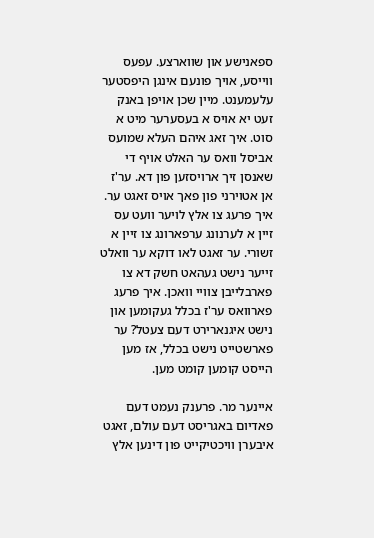ספאנישע און שווארצע. עפעס ווייסע, אויך פונעם אינגן היפסטער עלעמענט. מיין שכן אויפן באנק זעט יא אויס א בעסערער מיט א סוט. איך זאג איהם העלא שמועס אביסל וואס ער האלט אויף די שאנסן זיך ארויסזען פון דא. ער'ז אן אטוירני פון פאך אויס זאגט ער. איך פרעג צו אלץ לויער וועט עס זיין א לערנונג ערפארונג צו זיין א זשורי. ער זאגט לאו דוקא ער וואלט זייער נישט געהאט חשק דא צו פארבלייבן צוויי וואכן. איך פרעג פארוואס ער'ז בכלל געקומען און נישט איגנארירט דעם צעטל? ער פארשטייט נישט בכלל, אז מען הייסט קומען קומט מען.

איינער מר. פרענק נעמט דעם פאדיום באגריסט דעם עולם, זאגט איבערן וויכטיקייט פון דינען אלץ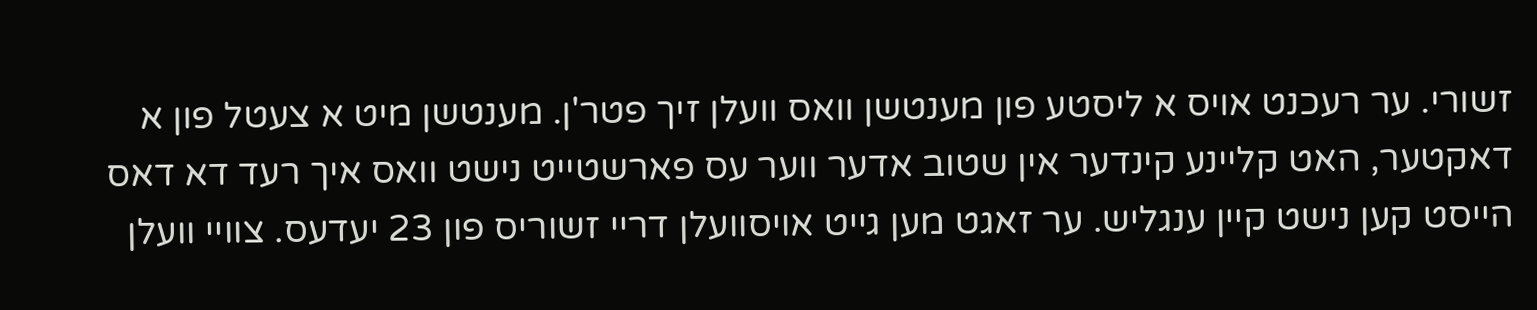זשורי. ער רעכנט אויס א ליסטע פון מענטשן וואס וועלן זיך פטר'ן. מענטשן מיט א צעטל פון א דאקטער, האט קליינע קינדער אין שטוב אדער ווער עס פארשטייט נישט וואס איך רעד דא דאס הייסט קען נישט קיין ענגליש. ער זאגט מען גייט אויסוועלן דריי זשוריס פון 23 יעדעס. צוויי וועלן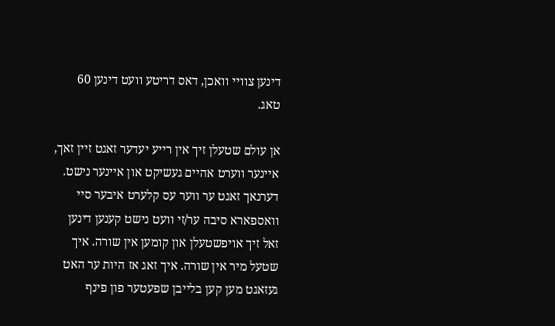דינען צוויי וואכן, דאס דריטע וועט דינען 60 טאג.

אן עולם שטעלן זיך אין רייע יעדער זאגט זיין זאך, איינער ווערט אהיים געשיקט און איינער נישט. דערנאך זאגט ער ווער עס קלערט איבער סיי וואספארא סיבה ער/זי וועט נישט קענען דינען זאל זיך אויפשטעלן און קומען אין שורה. איך שטעל מיר אין שורה. איך זאג אז היות ער האט געזאגט מען קען בלייבן שפעטער פון פינף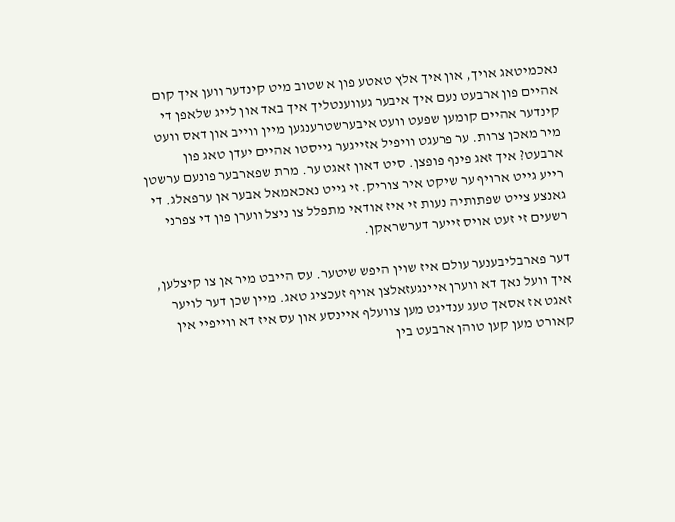נאכמיטאג אויך, און איך אלץ טאטע פון א שטוב מיט קינדער ווען איך קום אהיים פון ארבעט נעם איך איבער געווענטליך איך באד און לייג שלאפן די קינדער אהיים קומען שפעט וועט איבערשטרענגען מיין ווייב און דאס וועט מיר מאכן צרות. ער פרעגט וויפיל אזייגער גייסטו אהיים יעדן טאג פון ארבעט? איך זאג פינף פופצן. סיט דאון זאגט ער. מרת שפארבער פונעם ערשטן רייע גייט ארויף ער שיקט איר צוריק. זי גייט נאכאמאל אבער אן ערפאלג. די גאנצע צייט שפתותיה נעות זי איז אודאי מתפלל צו ניצל ווערן פון די צפרני רשעים זי זעט אויס זייער דערשראקן.

דער פארבליבענער עולם איז שוין היפש שיטער. עס הייבט מיר אן צו קיצלען, איך וועל נאך דא ווערן איינגעזאלצן אויף זעכציג טאג. מיין שכן דער לויער זאגט אז אסאך טעג ענדיגט מען צוועלף איינסע און עס איז דא ווייפיי אין קאורט מען קען טוהן ארבעט בין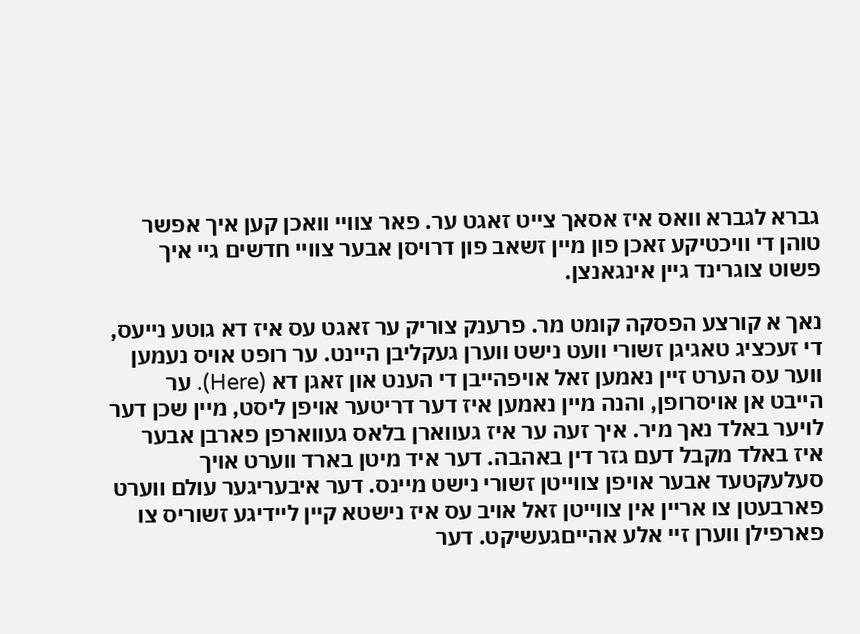גברא לגברא וואס איז אסאך צייט זאגט ער. פאר צוויי וואכן קען איך אפשר טוהן די וויכטיקע זאכן פון מיין זשאב פון דרויסן אבער צוויי חדשים גיי איך פשוט צוגרינד גיין אינגאנצן.

נאך א קורצע הפסקה קומט מר. פרענק צוריק ער זאגט עס איז דא גוטע נייעס, די זעכציג טאגיגן זשורי וועט נישט ווערן געקליבן היינט. ער רופט אויס נעמען ווער עס הערט זיין נאמען זאל אויפהייבן די הענט און זאגן דא (Here). ער הייבט אן אויסרופן, והנה מיין נאמען איז דער דריטער אויפן ליסט, מיין שכן דער לויער באלד נאך מיר. איך זעה ער איז געווארן בלאס געווארפן פארבן אבער איז באלד מקבל דעם גזר דין באהבה. דער איד מיטן בארד ווערט אויך סעלעקטעד אבער אויפן צווייטן זשורי נישט מיינס. דער איבעריגער עולם ווערט פארבעטן צו אריין אין צווייטן זאל אויב עס איז נישטא קיין ליידיגע זשוריס צו פארפילן ווערן זיי אלע אהייםגעשיקט. דער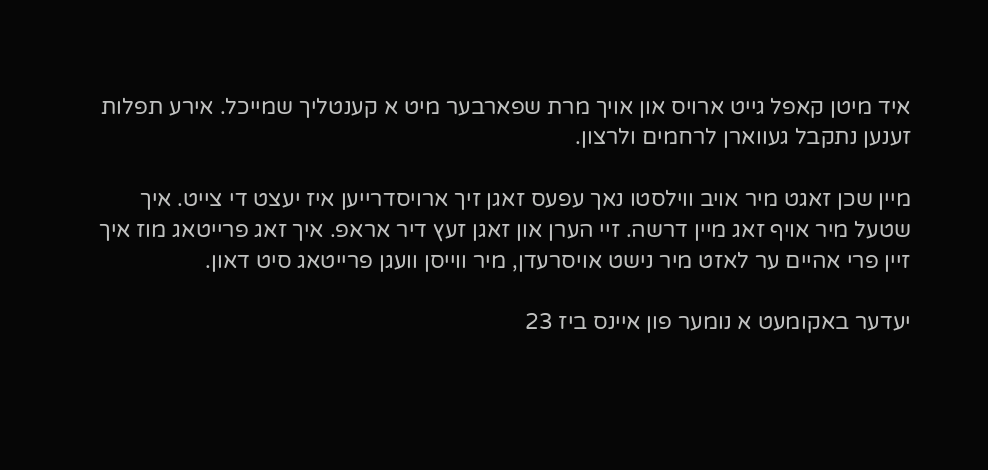איד מיטן קאפל גייט ארויס און אויך מרת שפארבער מיט א קענטליך שמייכל. אירע תפלות זענען נתקבל געווארן לרחמים ולרצון.

מיין שכן זאגט מיר אויב ווילסטו נאך עפעס זאגן זיך ארויסדרייען איז יעצט די צייט. איך שטעל מיר אויף זאג מיין דרשה. זיי הערן און זאגן זעץ דיר אראפ. איך זאג פרייטאג מוז איך זיין פרי אהיים ער לאזט מיר נישט אויסרעדן, מיר ווייסן וועגן פרייטאג סיט דאון.

יעדער באקומעט א נומער פון איינס ביז 23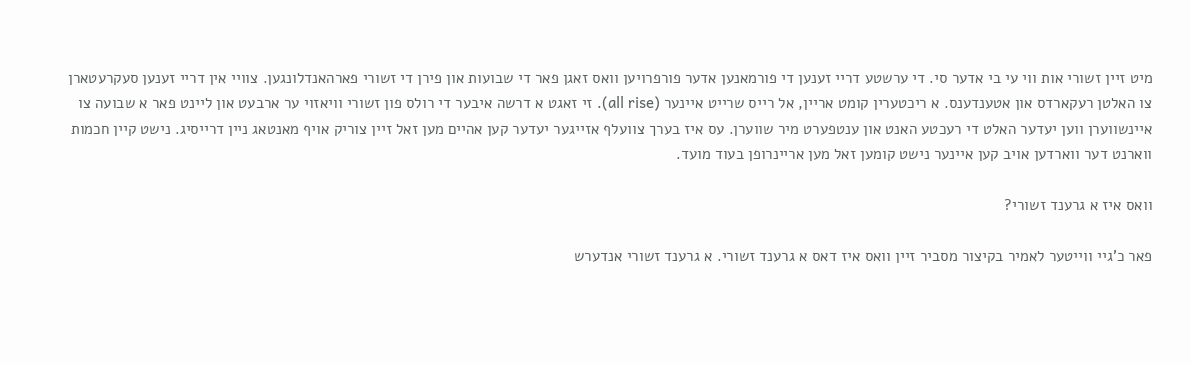מיט זיין זשורי אות ווי עי בי אדער סי. די ערשטע דריי זענען די פורמאנען אדער פורפרויען וואס זאגן פאר די שבועות און פירן די זשורי פארהאנדלונגען. צוויי אין דריי זענען סעקרעטארן צו האלטן רעקארדס און אטענדענס. א ריכטערין קומט אריין, אל רייס שרייט איינער (all rise). זי זאגט א דרשה איבער די רולס פון זשורי וויאזוי ער ארבעט און ליינט פאר א שבועה צו איינשווערן ווען יעדער האלט די רעכטע האנט און ענטפערט מיר שווערן. עס איז בערך צוועלף אזייגער יעדער קען אהיים מען זאל זיין צוריק אויף מאנטאג ניין דרייסיג. נישט קיין חכמות ווארנט דער ווארדען אויב קען איינער נישט קומען זאל מען אריינרופן בעוד מועד.

וואס איז א גרענד זשורי?

פאר כ'גיי ווייטער לאמיר בקיצור מסביר זיין וואס איז דאס א גרענד זשורי. א גרענד זשורי אנדערש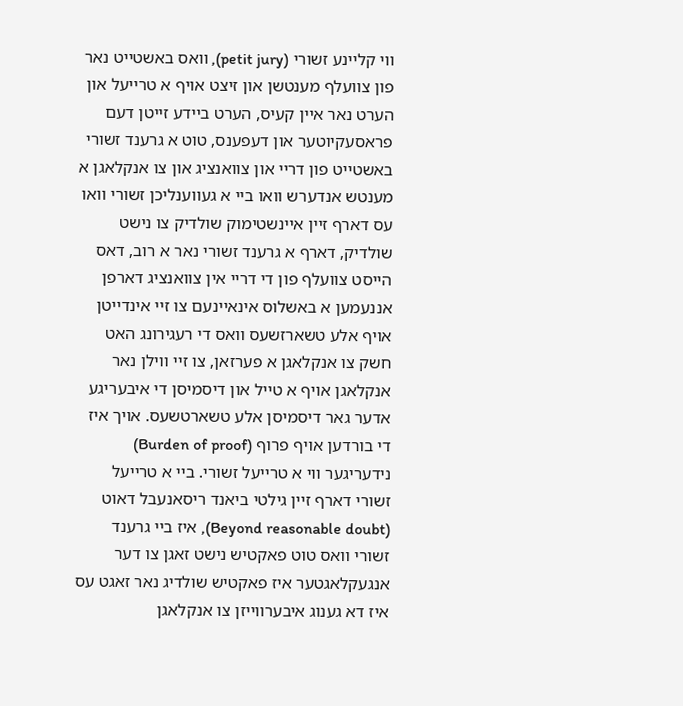ווי קליינע זשורי (petit jury), וואס באשטייט נאר פון צוועלף מענטשן און זיצט אויף א טרייעל און הערט נאר איין קעיס, הערט ביידע זייטן דעם פראסעקיוטער און דעפענס, טוט א גרענד זשורי באשטייט פון דריי און צוואנציג און צו אנקלאגן א מענטש אנדערש וואו ביי א געווענליכן זשורי וואו עס דארף זיין איינשטימוק שולדיק צו נישט שולדיק, דארף א גרענד זשורי נאר א רוב, דאס הייסט צוועלף פון די דריי אין צוואנציג דארפן אננעמען א באשלוס אינאיינעם צו זיי אינדייטן אויף אלע טשארזשעס וואס די רעגירונג האט חשק צו אנקלאגן א פערזאן, צו זיי ווילן נאר אנקלאגן אויף א טייל און דיסמיסן די איבעריגע אדער גאר דיסמיסן אלע טשארטשעס. אויך איז די בורדען אויף פרוף (Burden of proof) נידעריגער ווי א טרייעל זשורי. ביי א טרייעל זשורי דארף זיין גילטי ביאנד ריסאנעבל דאוט (Beyond reasonable doubt), איז ביי גרענד זשורי וואס טוט פאקטיש נישט זאגן צו דער אנגעקלאגטער איז פאקטיש שולדיג נאר זאגט עס איז דא גענוג איבערווייזן צו אנקלאגן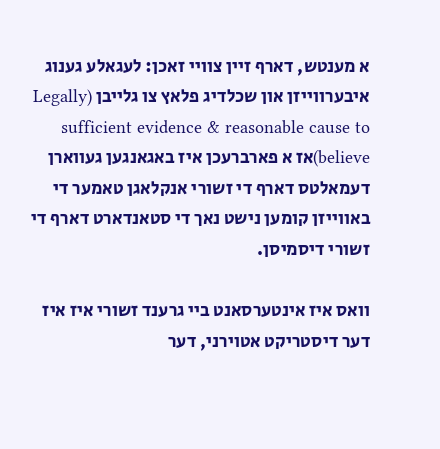א מענטש, דארף זיין צוויי זאכן: לעגאלע גענוג איבערווייזן און שכלדיג פלאץ צו גלייבן (Legally sufficient evidence & reasonable cause to believe)אז א פארברעכן איז באגאנגען געווארן דעמאלטס דארף די זשורי אנקלאגן טאמער די באווייזן קומען נישט נאך די סטאנדארט דארף די זשורי דיסמיסן.

וואס איז אינטערסאנט ביי גרענד זשורי איז איז דער דיסטריקט אטוירני, דער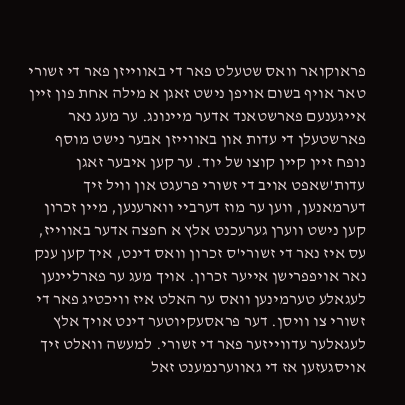פראוקואר וואס שטעלט פאר די באווייזן פאר די זשורי טאר אויף בשום אויפן נישט זאגן א מילה אחת פון זיין אייגענעם פארשטאנד אדער מיינונג. ער מעג נאר פארשטעלן די עדות און באווייזן אבער נישט מוסף נופח זיין קיין קוצו של יוד. ער קען איבער זאגן עדות'שאפט אויב די זשורי פרעגט און וויל זיך דערמאנען, ווען ער מוז דערביי ווארענען, מיין זכרון קען נישט ווערן גערעכנט אלץ א חפצה אדער באווייז, עס איז נאר די זשורי'ס זכרון וואס דינט, איך קען ענק נאר אויפפרישן אייער זכרון. אויך מעג ער פארליינען לעגאלע טערמינען וואס ער האלט איז וויכטיג פאר די זשורי צו וויסן. דער פראסעקיוטער דינט אויך אלץ לעגאלער עדווייזער פאר די זשורי. למעשה וואלט זיך אויסגעזען אז די גאווערנמענט זאל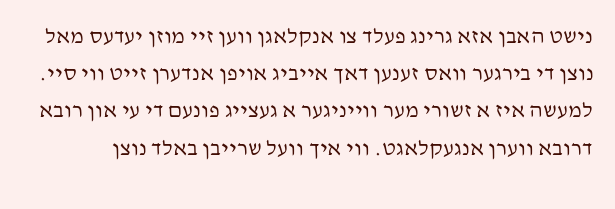נישט האבן אזא גרינג פעלד צו אנקלאגן ווען זיי מוזן יעדעס מאל נוצן די בירגער וואס זענען דאך אייביג אויפן אנדערן זייט ווי סיי. למעשה איז א זשורי מער ווייניגער א געצייג פונעם די עי און רובא דרובא ווערן אנגעקלאגט. ווי איך וועל שרייבן באלד נוצן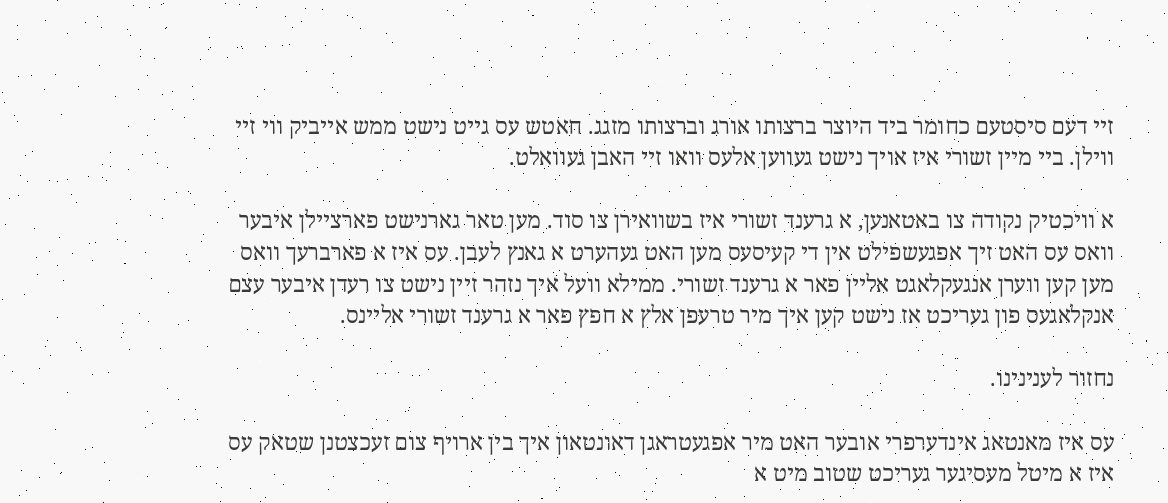זיי דעם סיסטעם כחומר ביד היוצר ברצותו אורג וברצותו מזגג. חאטש עס גייט נישט ממש אייביק ווי זיי ווילן. ביי מיין זשורי איז אויך נישט געווען אלעס וואו זיי האבן געוואלט.

א וויכטיק נקודה צו באטאנען, א גרענד זשורי איז בשוואירן צו סוד. מען טאר גארנישט פארציילן איבער וואס עס האט זיך אפגעשפילט אין די קעיסעס מען האט געהערט א גאנץ לעבן. עס איז א פארברעך וואס מען קען ווערן אנגעקלאגט אליין פאר א גרענד זשורי. ממילא וועל איך נזהר זיין נישט צו רעדן איבער עצם אנקלאגעס פון געריכט אז נישט קען איך מיר טרעפן אלץ א חפץ פאר א גרענד זשורי אליינס.

נחזור לענינינו.

עס איז מאנטאג אינדערפרי אובער האט מיר אפגעטראגן דאונטאון איך בין ארויף צום זעכצטנן שטאק עס איז א מיטל מעסיגער געריכט שטוב מיט א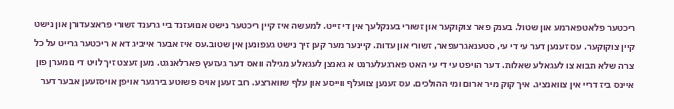ריכטער פלאטפארמע און שטול. בענק פאר צוקוקער און זשורי בענקלעך אין די זייט. למעשה איז קיין ריכטער נישט אנוועזנד ביי גרענד זשורי פראצעדורן און נישט קיין צוקוקער. עס זענען דער עי די עי, סטענאגרעפאר, זשורי און עדות. קיינער מער קען זיך נישט געפונען אין שטוב.עס איז אבער אייביג דא א ריכטער גרייט על כל צרה שלא תבוא צו לעגאלע שאלות. דער הויפט עי די עי האט פארגעלערנט א גאנצן לעגאלע מגילה וואס דער געזעץ פארלאנגט. מען זעצט זיך לויט די נומערן פון איינס ביז דריי אין צוואנציג. איך קוק מיר ארום ומי ההולכים. עס זענען צוועלף ווייסע און עלף שווארצע. רוב זעען אויס פשוטע בירגער אויפן אויסזעען אבער דער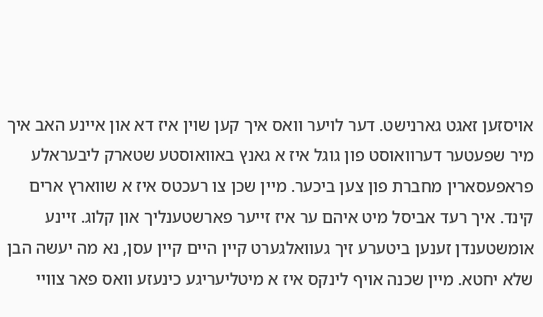אויסזען זאגט גארנישט. דער לויער וואס איך קען שוין איז דא און איינע האב איך מיר שפעטער דערוואוסט פון גוגל איז א גאנץ באוואוסטע שטארק ליבעראלע פראפעסארין מחברת פון צען ביכער. מיין שכן צו רעכטס איז א שווארץ ארים קינד. איך רעד אביסל מיט איהם ער איז זייער פארשטענליך און קלוג. זיינע אומשטענדן זענען ביטערע זיך געוואלגערט קיין היים קיין עסן, נא מה יעשה הבן שלא יחטא. מיין שכנה אויף לינקס איז א מיטליעריגע כינעזע וואס פאר צוויי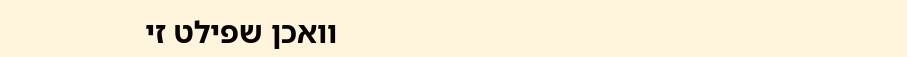וואכן שפילט זי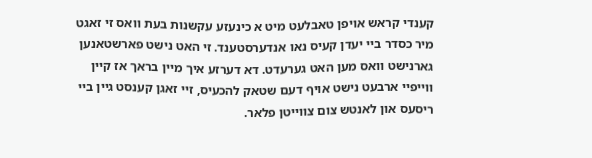קענדי קראש אויפן טאבלעט מיט א כינעזע עקשנות בעת וואס זי זאגט מיר כסדר ביי יעדן קעיס נאו אנדערסטענד. זי האט נישט פארשטאנען גארנישט וואס מען האט גערעדט. דא דערזע איך מיין בראך אז קיין ווייפיי ארבעט נישט אויף דעם שטאק להכעיס, זיי זאגן קענסט גיין ביי ריסעס און לאנטש צום צווייטן פלאר.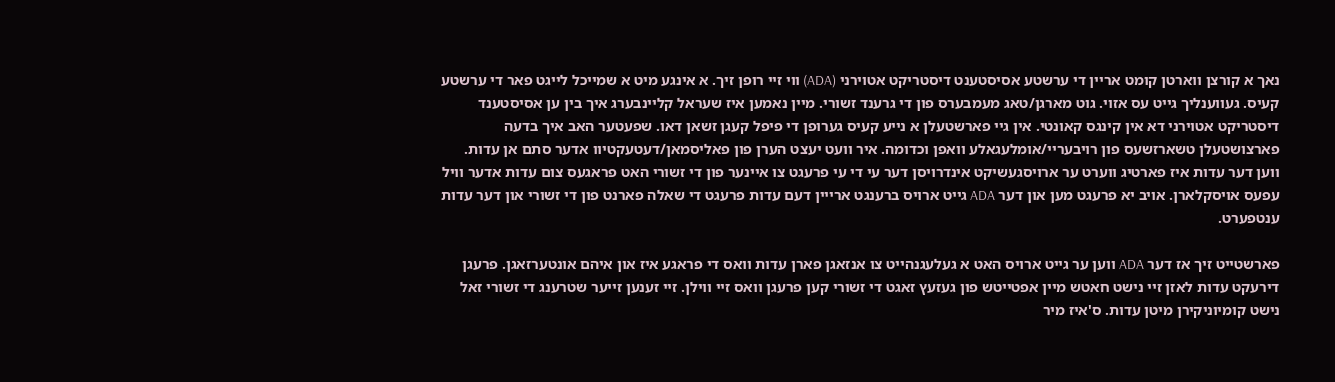נאך א קורצן ווארטן קומט אריין די ערשטע אסיסטענט דיסטריקט אטוירני (ADA) ווי זיי רופן זיך. א אינגע מיט א שמייכל לייגט פאר די ערשטע קעיס. געווענליך גייט עס אזוי. גוט מארגן/טאג מעמבערס פון די גרענד זשורי. מיין נאמען איז שעראל קליינבערג איך בין ען אסיסטענד דיסטריקט אטוירני דא אין קינגס קאונטי. אין גיי פארשטעלן א נייע קעיס גערופן די פיפל קעגן זשאן דאו. שפעטער האב איך בדעה פארצושטעלן טשארזשעס פון רויבעריי/אומלעגאלע וואפן וכדומה. איר וועט יעצט הערן פון פאליסמאן/דעטעקטיוו אדער סתם אן עדות. ווען דער עדות איז פארטיג ווערט ער ארויסגעשיקט אינדרויסן דער עי די עי פרעגט צו איינער פון די זשורי האט פראגעס צום עדות אדער וויל עפעס אויסקלארן. אויב יא פרעגט מען און דער ADA גייט ארויס ברענגט ארייין דעם עדות פרעגט די שאלה פארנט פון די זשורי און דער עדות ענטפערט.

פארשטייט זיך אז דער ADA ווען ער גייט ארויס האט א געלעגנהייט צו אנזאגן פארן עדות וואס די פראגע איז און איהם אונטערזאגן. פרעגן דירעקט עדות לאזן זיי נישט חאטש מיין אפטייטש פון געזעץ זאגט די זשורי קען פרעגן וואס זיי ווילן. זיי זענען זייער שטרענג די זשורי זאל נישט קומיוניקירן מיטן עדות. ס'איז מיר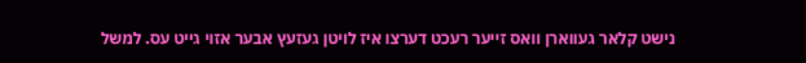נישט קלאר געווארן וואס זייער רעכט דערצו איז לויטן געזעץ אבער אזוי גייט עס. למשל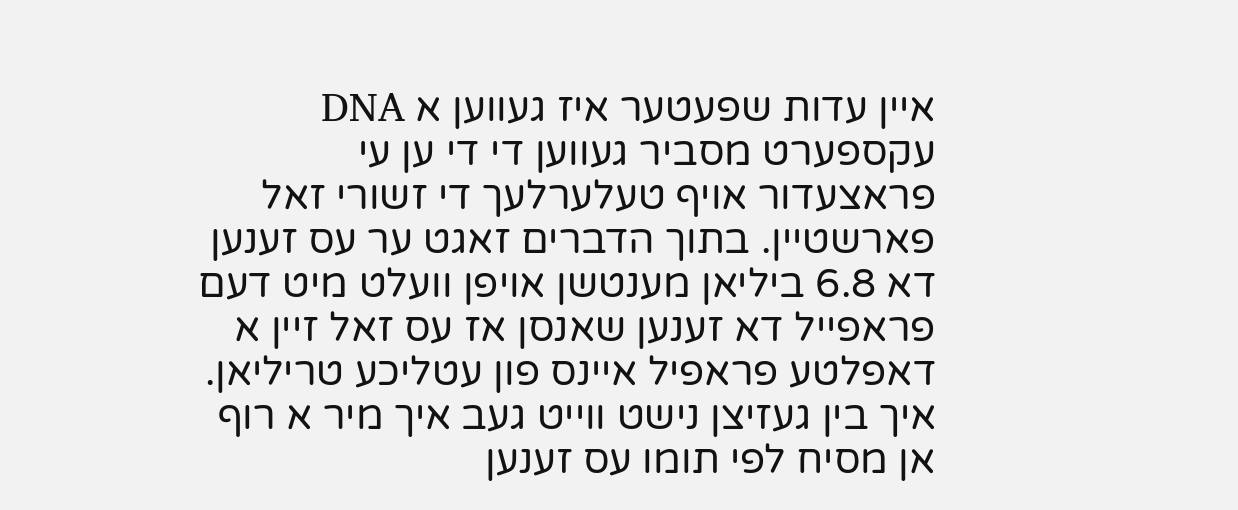איין עדות שפעטער איז געווען א DNA עקספערט מסביר געווען די די ען עי פראצעדור אויף טעלערלעך די זשורי זאל פארשטיין. בתוך הדברים זאגט ער עס זענען דא 6.8 ביליאן מענטשן אויפן וועלט מיט דעם פראפייל דא זענען שאנסן אז עס זאל זיין א דאפלטע פראפיל איינס פון עטליכע טריליאן. איך בין געזיצן נישט ווייט געב איך מיר א רוף אן מסיח לפי תומו עס זענען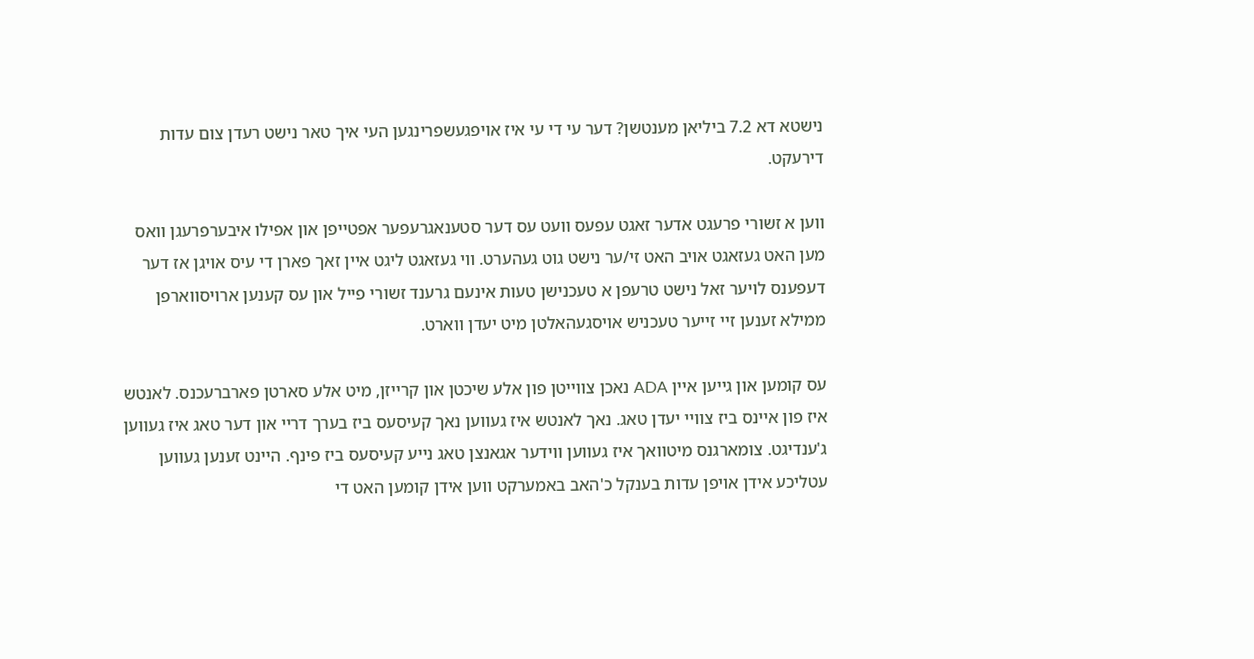נישטא דא 7.2 ביליאן מענטשן? דער עי די עי איז אויפגעשפרינגען העי איך טאר נישט רעדן צום עדות דירעקט.

ווען א זשורי פרעגט אדער זאגט עפעס וועט עס דער סטענאגרעפער אפטייפן און אפילו איבערפרעגן וואס מען האט געזאגט אויב האט זי/ער נישט גוט געהערט. ווי געזאגט ליגט איין זאך פארן די עיס אויגן אז דער דעפענס לויער זאל נישט טרעפן א טעכנישן טעות אינעם גרענד זשורי פייל און עס קענען ארויסווארפן ממילא זענען זיי זייער טעכניש אויסגעהאלטן מיט יעדן ווארט.

עס קומען און גייען איין ADA נאכן צווייטן פון אלע שיכטן און קרייזן, מיט אלע סארטן פארברעכנס. לאנטש איז פון איינס ביז צוויי יעדן טאג. נאך לאנטש איז געווען נאך קעיסעס ביז בערך דריי און דער טאג איז געווען ג'ענדיגט. צומארגנס מיטוואך איז געווען ווידער אגאנצן טאג נייע קעיסעס ביז פינף. היינט זענען געווען עטליכע אידן אויפן עדות בענקל כ'האב באמערקט ווען אידן קומען האט די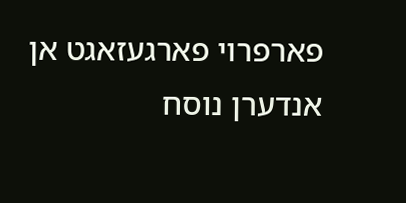פארפרוי פארגעזאגט אן אנדערן נוסח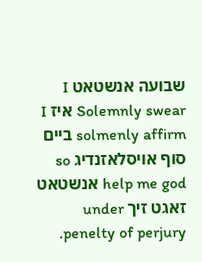שבועה אנשטאט I Solemnly swear איז I solmenly affirm ביים סוף אויסלאזנדיג so help me god אנשטאט זאגט זיך under penelty of perjury.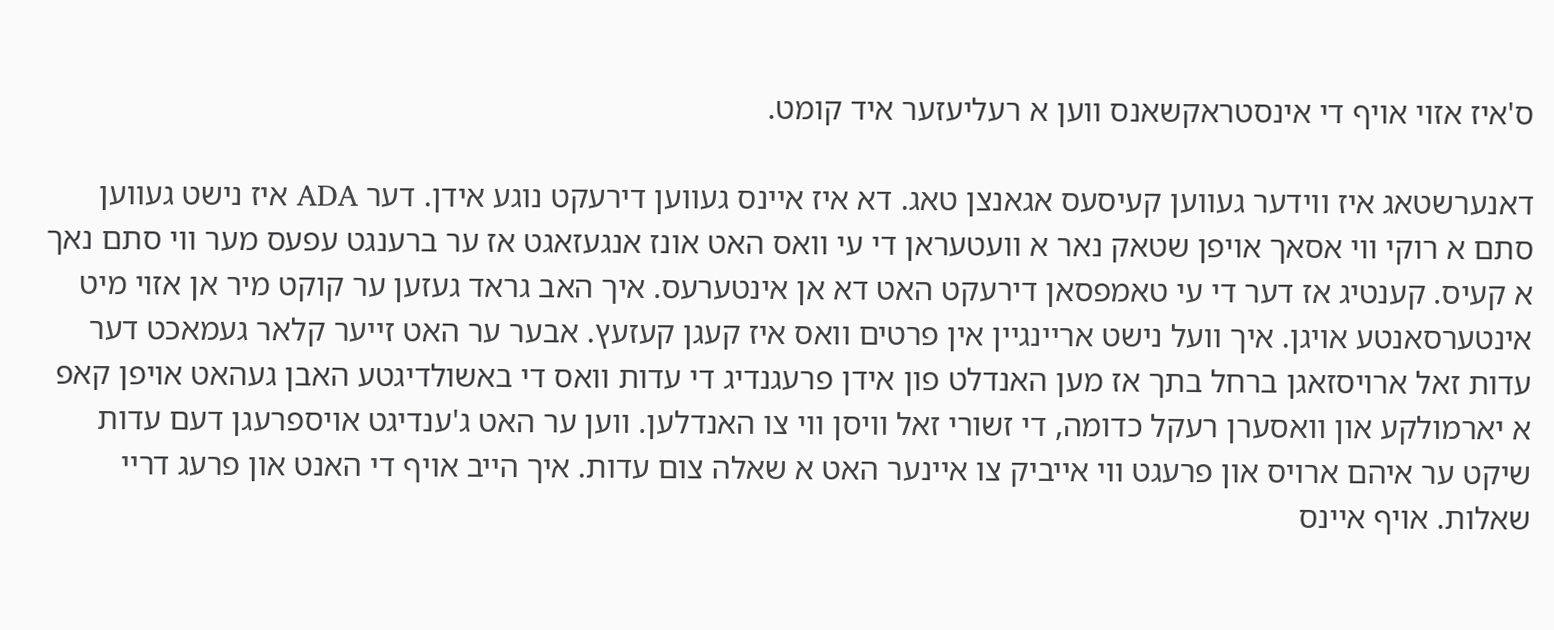ס'איז אזוי אויף די אינסטראקשאנס ווען א רעליעזער איד קומט.

דאנערשטאג איז ווידער געווען קעיסעס אגאנצן טאג. דא איז איינס געווען דירעקט נוגע אידן. דער ADA איז נישט געווען סתם א רוקי ווי אסאך אויפן שטאק נאר א וועטעראן די עי וואס האט אונז אנגעזאגט אז ער ברענגט עפעס מער ווי סתם נאך א קעיס. קענטיג אז דער די עי טאמפסאן דירעקט האט דא אן אינטערעס. איך האב גראד געזען ער קוקט מיר אן אזוי מיט אינטערסאנטע אויגן. איך וועל נישט אריינגיין אין פרטים וואס איז קעגן קעזעץ. אבער ער האט זייער קלאר געמאכט דער עדות זאל ארויסזאגן ברחל בתך אז מען האנדלט פון אידן פרעגנדיג די עדות וואס די באשולדיגטע האבן געהאט אויפן קאפ א יארמולקע און וואסערן רעקל כדומה, די זשורי זאל וויסן ווי צו האנדלען. ווען ער האט ג'ענדיגט אויספרעגן דעם עדות שיקט ער איהם ארויס און פרעגט ווי אייביק צו איינער האט א שאלה צום עדות. איך הייב אויף די האנט און פרעג דריי שאלות. אויף איינס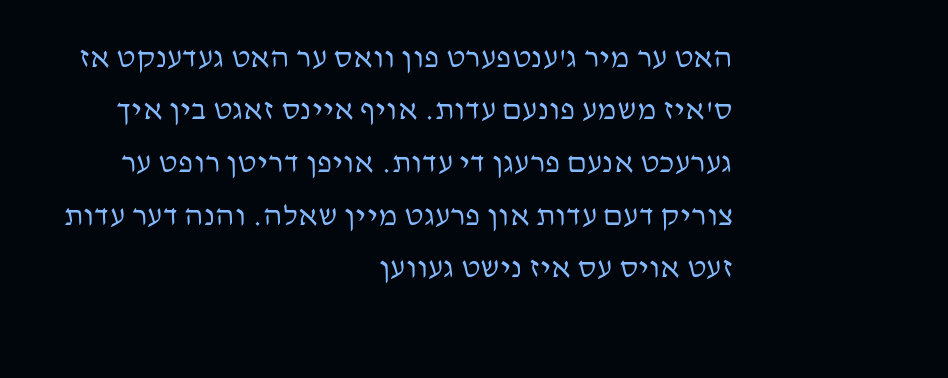האט ער מיר ג'ענטפערט פון וואס ער האט געדענקט אז ס'איז משמע פונעם עדות. אויף איינס זאגט בין איך גערעכט אנעם פרעגן די עדות. אויפן דריטן רופט ער צוריק דעם עדות און פרעגט מיין שאלה. והנה דער עדות זעט אויס עס איז נישט געווען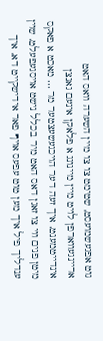גוט אפגעשמועסט, שטימט צו צו מיין השערה וואס האט אריינגעווארפן לויט מיין מיינונג א פלאקן אינעם גאנצן אינדייטמענט. איך זעה דער הויכגעשעצטער מר ... מאכט א פאקס מיטן פנים ווי צו זאגן דאס האט מיר בכלל נישט אויסגעפעלט. שוין ענדליך פיל איך מען טוט עפעס אויף פאר אידישקייט דא. איך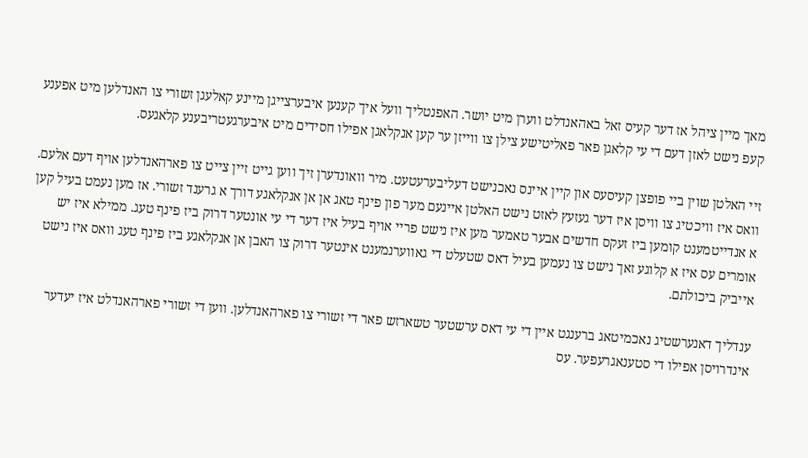מאך מיין ציהל אז דער קעיס זאל באהאנדלט ווערן מיט יושר. האפנטליך וועל איך קענען איבערצייגן מיינע קאלעגן זשורי צו האנדלען מיט אפענע קעפ נישט לאזן דעם די עי קלאגן פאר פאליטישע צילן צו ווייזן ער קען אנקלאגן אפילו חסידים מיט איבערגעטריבענע קלאגעס.

זיי האלטן שוין ביי פופצן קעיסעס און קיין איינס נאכנישט דעליבערעטעט. מיר וואונדערן זיך ווען גייט זיין צייט צו פארהאנדלען אויף דעם אלעם. וואס איז וויכטיג צו וויסן איז דער געזעץ לאזט נישט האלטן איינעם מער פון פינף טאג אן אן אנקלאגע דורך א גרענד זשורי. אז מען נעמט בעיל קען א אנדייטמענט קומען ביז זעקס חדשים אבער טאמער מען איז נישט פריי אויף בעיל איז דער די עי אונטער דרוק ביז פינף טעג. ממילא איז יש אומרים עס איז א קלוגע זאך נישט צו נעמען בעיל דאס שטעלט די גאווערנמענט אינטער דרוק צו האבן אן אנקלאגע ביז פינף טעג וואס איז נישט אייביק ביכולתם.

ענדליך דאנערשטיג נאכמיטאג ברענגט איין די עי דאס ערשטער טשארזש פאר די זשורי צו פארהאנדלען. ווען די זשורי פארהאנדלט איז יעדער אינדרויסן אפילו די סטענאגרעפער. עס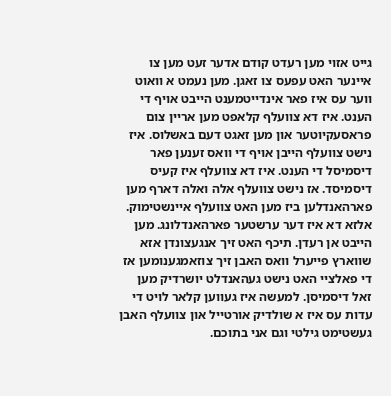גייט אזוי מען רעדט קודם אדער זעט מען צו איינער האט עפעס צו זאגן. מען נעמט א וואוט ווער עס איז פאר אינדייטמענט הייבט אויף די הענט. איז דא צוועלף קלאפט מען אריין צום פראסעקיוטער און מען זאגט דעם באשלוס. איז נישט צוועלף הייבן אויף די וואס זענען פאר דיסמיסל די הענט. איז דא צוועלף איז קעיס דיסמיסד. אז נישט צוועלף אלה ואלה דארף מען פארהאנדלען ביז מען האט צוועלף איינשטימוק. אלזא דא איז דער ערשטער פארהאנדלונג. מען הייבט אן רעדן. תיכף האט זיך אנגעצונדן אזא שווארץ פייערל וואס האבן זיך צוזאמגענומען אז די פאלציי האט נישט געהאנדלט יושרדיק מען זאל דיסמיסן. למעשה איז געווען קלאר לויט די עדות עס איז א שולדיק אורטייל און צוועלף האבן געשטימט גילטי וגם אני בתוכם.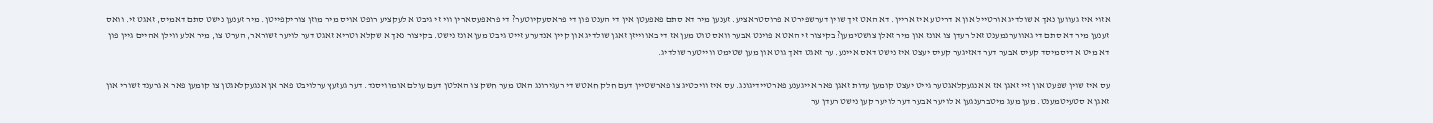אזוי איז געווען נאך א שולדיג אורטייל און א דריטע איז אריין. דא האט זיך שוין דערשפירט א פרוסטראציע. זענען מיר דא סתם פאפעטן אין די הענט פון די פראסעקיוטער? די פראפעסארין ווי זי גיבט א לעקציע רופט אויס מיר מוזן צוריקפייטן. מיר זענען נישט סתם דאמיס, זאגט זי. וואס זענען מיר דא סתם די גאווערנמענט זאל רעדן צו אונז און מיר זאלן צושטימען? בקיצור זי האט א פוינט אבער וואס טוט מען אז די באווייזן זאגן שולדיג און קיין אנדערע זייט גיבט מען אונז נישט. בקיצור נאך א שקלא וטריא זאגט דער לויער זשוראר, הערט צו, מיר אלע ווילן אהיים גיין פון דא מיט א דיסמיסד קעיס אבער דער דאזיגער קעיס יעצט איז נישט דאס איינע. ער זאגט דאך גוט און מען שטימט ווייטער שולדיג.

עס איז שוין שפעט און זיי זאגן אז א אנגעקלאגטער גייט יעצט קומען עדות זאגן פאר אייגענע פארטיידיגונג. עס איז וויכטיג צו פארשטיין דעם חלק חאטש די רעגירונג האט מער חשק צו האלטן דעם עולם אומוויסנד. דער געזעץ ערלויבט פאר אן אנגעקלאגטן צו קומען פאר א גרענד זשורי און זאגן א סטעיטמענט. מען מעג מיטברענגען א לויער אבער דער לויער קען נישט רעדן ער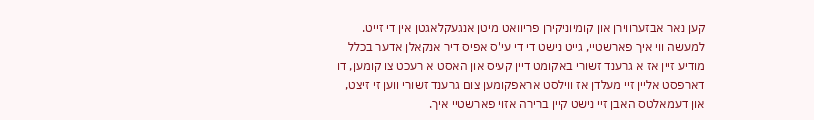קען נאר אבזערווירן און קומיוניקירן פריוואט מיטן אנגעקלאגטן אין די זייט. למעשה ווי איך פארשטיי, גייט נישט די די עי'ס אפיס דיר אנקאלן אדער בכלל מודיע זיין אז א גרענד זשורי באקומט דיין קעיס און האסט א רעכט צו קומען, דו דארפסט אליין זיי מעלדן אז ווילסט אראפקומען צום גרענד זשורי ווען זי זיצט, און דעמאלטס האבן זיי נישט קיין ברירה אזוי פארשטיי איך.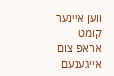ווען איינער קומט אראפ צום אייגענעם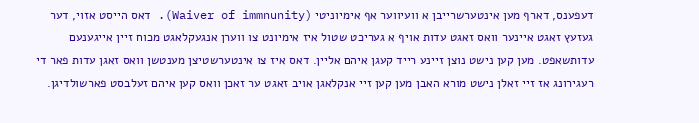דעפענס, דארף מען אינטערשרייבן א וועיווער אף אימיוניטי (Waiver of immnunity). דאס הייסט אזוי, דער געזעץ זאגט איינער וואס זאגט עדות אויף א געריכט שטול איז אימיונט צו ווערן אנגעקלאגט מכוח זיין אייגענעם עדותשאפט. מען קען נישט נוצן זיינע רייד קעגן איהם אליין. דאס איז צו אינטערשטיצן מענטשן וואס זאגן עדות פאר די רעגירונג אז זיי זאלן נישט מורא האבן מען קען זיי אנקלאגן אויב זאגט ער זאכן וואס קען איהם זעלבסט פארשולדיגן.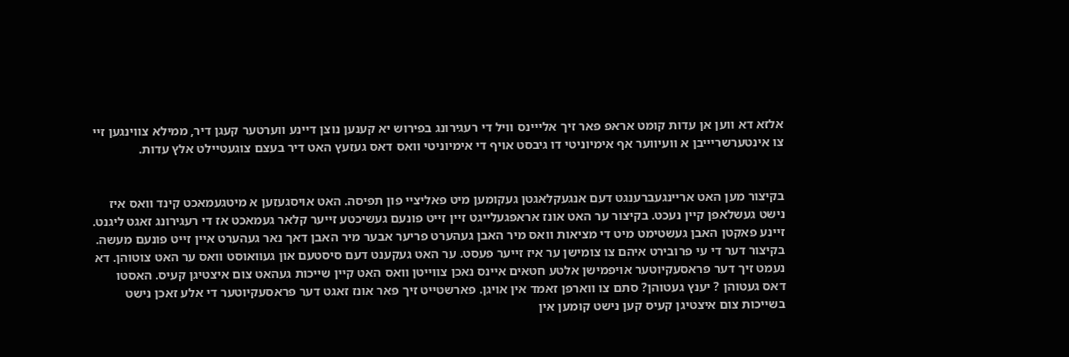אלזא דא ווען אן עדות קומט אראפ פאר זיך אלייינס וויל די רעגירונג בפירוש יא קענען נוצן דיינע ווערטער קעגן דיר, ממילא צווינגען זיי צו אינטערשריייבן א וועיווער אף אימיוניטי דו גיבסט אויף די אימיוניטי וואס דאס געזעץ האט דיר בעצם צוגעטיילט אלץ עדות.


בקיצור מען האט אריינגעברענגט דעם אנגעקלאגטן געקומען מיט פאליציי פון תפיסה. האט אויסגעזען א מיטגעמאכט קינד וואס איז נישט געשלאפן קיין נעכט. בקיצור ער האט אונז אראפגעלייגט זיין זייט פונעם געשיכטע זייער קלאר געמאכט אז די רעגירונג זאגט ליגנט. זיינע פאקטן האבן געשטימט מיט די מציאות וואס מיר האבן געהערט פריער אבער מיר האבן דאך נאר געהערט איין זייט פונעם מעשה. בקיצור דער די עי פרובירט איהם צו צומישן ער איז זייער פעסט. ער האט געקענט דעם סיסטעם און געוואוסט וואס ער האט צוטוהן. דא נעמט זיך דער פראסעקיוטער אויפמישן אלטע חטאים איינס נאכן צווייטן וואס האט קיין שייכות געהאט צום איצטיגן קעיס. האסטו דאס געטוהן ? יענץ געטוהן? סתם צו ווארפן זאמד אין אויגן. פארשטייט זיך פאר אונז זאגט דער פראסעקיוטער די אלע זאכן נישט בשייכות צום איצטיגן קעיס קען נישט קומען אין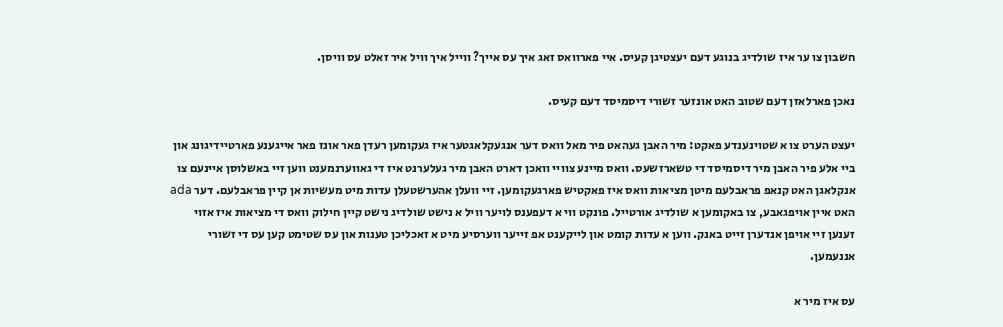חשבון צו ער איז שולדיג בנוגע דעם יעצטיגן קעיס. איי פארוואס זאג איך עס אייך? ווייל איך וויל איר זאלט עס וויסן.

נאכן פארלאזן דעם שטוב האט אונזער זשורי דיסמיסד דעם קעיס.

יעצט הערט צו א שטוינענדע פאקט: מיר האבן געהאט פיר מאל וואס דער אנגעקלאגטער איז געקומען רעדן פאר אונז פאר אייגענע פארטיידיגונג און ביי אלע פיר האבן מיר דיסמיסד די טשארזשעס. וואס מיינע צוויי וואכן דארט האבן מיר געלערנט איז די גאווערנמענט ווען זיי באשלוסן איינעם צו אנקלאגן האט קנאפ פראבלעם מיטן מציאות וואס איז פאקטיש פארגעקומען. זיי וועלן אהערשטעלן עדות מיט מעשיות אן קיין פראבלעם. דער ada האט איין אויפגאבע, צו באקומען א שולדיג אורטייל. פונקט ווי א דעפענס לויער וויל א נישט שולדיג נישט קיין חילוק וואס די מציאות איז אזוי זענען זיי אויפן אנדערן זייט באנק. ווען א עדות קומט און לייקענט אפ זייער ווערסיע מיט א זאכליכן טענות און עס שטימט קען עס די זשורי אננעמען.

עס איז מיר א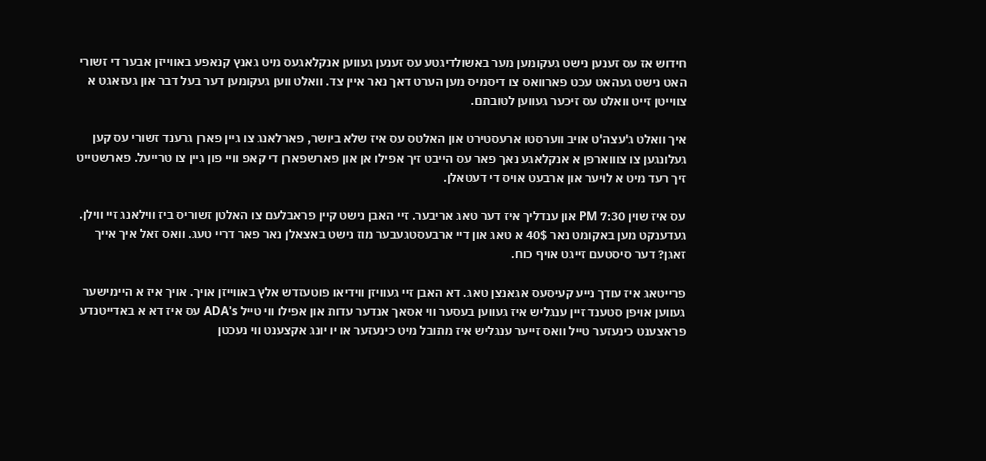חידוש אז עס זענען נישט געקומען מער באשולדיגטע עס זענען געווען אנקלאגעס מיט גאנץ קנאפע באווייזן אבער די זשורי האט נישט געהאט עכט פארוואס צו דיסמיס מען הערט דאך נאר איין צד. וואלט ווען געקומען דער בעל דבר און געזאגט א צווייטן זייט וואלט עס זיכער געווען לטובתם.

איך וואלט ג'עצה'ט אויב ווערסטו ארעסטירט און האלטס עס איז שלא ביושר, פארלאנג צו גיין פארן גרענד זשורי עס קען געלונגען צו צוווארפן א אנקלאגע נאך פאר עס הייבט זיך אפילו אן און פארשפארן די קאפ וויי פון גיין צו טרייעל. פארשטייט זיך רעד מיט א לויער און ארבעט אויס די דעטאלן.

עס איז שוין 7:30 PM און ענדליך איז דער טאג אריבער. זיי האבן נישט קיין פראבלעם צו האלטן זשוריס ביז ווילאנג זיי ווילן. געדענקט מען באקומט נאר 40$ א טאג און דיי ארבעסטגעבער מוז נישט באצאלן נאר פאר דריי טעג. וואס זאל איך אייך זאגן? דער סיסטעם זייגט אויף כוח.

פרייטאג איז עודך נייע קעיסעס אגאנצן טאג. דא האבן זיי געוויזן ווידיאו פוטעזדש אלץ באווייזן אויך. אויך איז א היימישער געווען אויפן סטענד זיין ענגליש איז געווען בעסער ווי אסאך אנדער עדות און אפילו ווי טייל ADA's עס איז דא א באדייטנדע פראצענט כינעזער טייל וואס זייער ענגליש איז מתובל מיט כינעזער או יו יונג אקצענט ווי נעכטן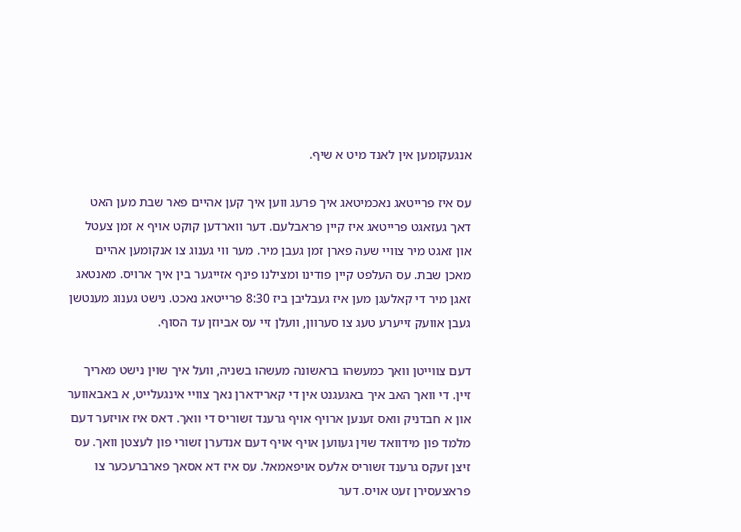אנגעקומען אין לאנד מיט א שיף.

עס איז פרייטאג נאכמיטאג איך פרעג ווען איך קען אהיים פאר שבת מען האט דאך געזאגט פרייטאג איז קיין פראבלעם. דער ווארדען קוקט אויף א זמן צעטל און זאגט מיר צוויי שעה פארן זמן געבן מיר. מער ווי גענוג צו אנקומען אהיים מאכן שבת. עס העלפט קיין פודינו ומצילנו פינף אזייגער בין איך ארויס. מאנטאג זאגן מיר די קאלעגן מען איז געבליבן ביז 8:30 פרייטאג נאכט. נישט גענוג מענטשן געבן אוועק זייערע טעג צו סערוון, וועלן זיי עס אביוזן עד הסוף.

דעם צווייטן וואך כמעשהו בראשונה מעשהו בשניה, וועל איך שוין נישט מאריך זיין. די וואך האב איך באגעגנט אין די קארידארן נאך צוויי אינגעלייט, א באבאווער און א חבדניק וואס זענען ארויף אויף גרענד זשוריס די וואך. דאס איז אויזער דעם מלמד פון מידוואד שוין געווען אויף אויף דעם אנדערן זשורי פון לעצטן וואך. עס זיצן זעקס גרענד זשוריס אלעס אויפאמאל. עס איז דא אסאך פארברעכער צו פראצעסירן זעט אויס. דער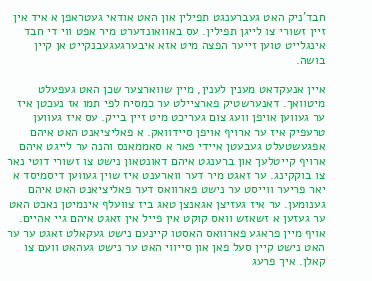חבד'ניק האט געברענגט תפילין און האט אודאי געטראפן א איד אין זיין זשורי צו לייגן תפילין. עס באוואונדערט מיר אפט ווי די חבד אינגלייט טוען זייער הפצה מיט אזא איבערגעגעבנקייט אן קיין בושה.

איין אנעקדאט מענין לענין, מיין שווארצער שכן האט געפעלט מיטוואך. דאנערשטיק פארציילט ער כמסיח לפי תמו אז נעכטן איז ער געווען אויפן וועג צום געריכט מיט זיין בייק. עס איז געווען טרעפיק איז ער ארויף אויפן סיידוואק. א פאליציאנט האט איהם אפגעשטעלט געבעטן איידי פאר א סאממאנס והנה ער לייגט איהם ארויף קייטלעך און ברענגט איהם דאונטאון נישט צו זשורי דוטי נאר צו בוקקינג. ער זאגט מיר דער ווארענט איז שוין געווען דיסמיסד א יאר פריער ווייסט ער נישט פארוואס דער פאליציאנט האט איהם גענומען. ער איז געזיצן אגאנצן טאג ביז צוועלף אינמיטן נאכט האט ער געזען א זשאזש וואס קוקט אין פייל אין זאגט איהם גיי אהיים. אויף מיין פראגע פארוואס האסטו קיינעם נישט געקאלט זאגט ער ער האט נישט קיין סעל פאן און סייווי האט ער נישט געהאט וועם צו קאלן. איך פרעג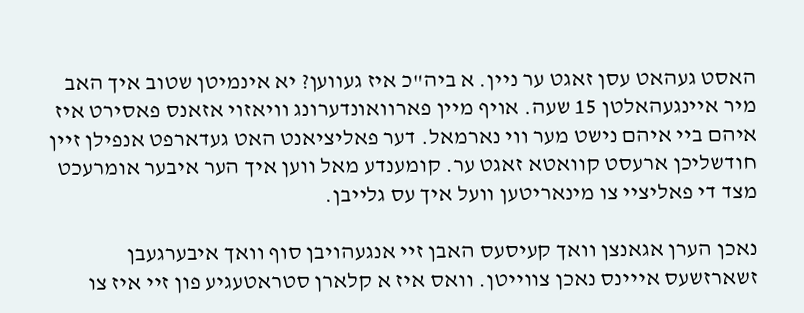האסט געהאט עסן זאגט ער ניין. א ביה"כ איז געווען? יא אינמיטן שטוב איך האב מיר איינגעהאלטן 15 שעה. אויף מיין פארוואונדערונג וויאזוי אזאנס פאסירט איז איהם ביי איהם נישט מער ווי נארמאל. דער פאליציאנט האט געדארפט אנפילן זיין חודשליכן ארעסט קוואטא זאגט ער. קומענדע מאל ווען איך הער איבער אומרעכט מצד די פאליציי צו מינאריטען וועל איך עס גלייבן.

נאכן הערן אגאנצן וואך קעיסעס האבן זיי אנגעהויבן סוף וואך איבערגעבן זשארזשעס אייינס נאכן צווייטן. וואס איז א קלארן סטראטעגיע פון זיי איז צו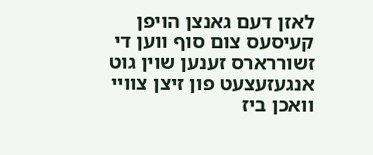לאזן דעם גאנצן הויפן קעיסעס צום סוף ווען די זשוררארס זענען שוין גוט אנגעזעצעט פון זיצן צוויי וואכן ביז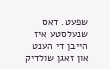שפעט. דאס שנעלסטע איז הייבן די הענט און זאגן שולדיק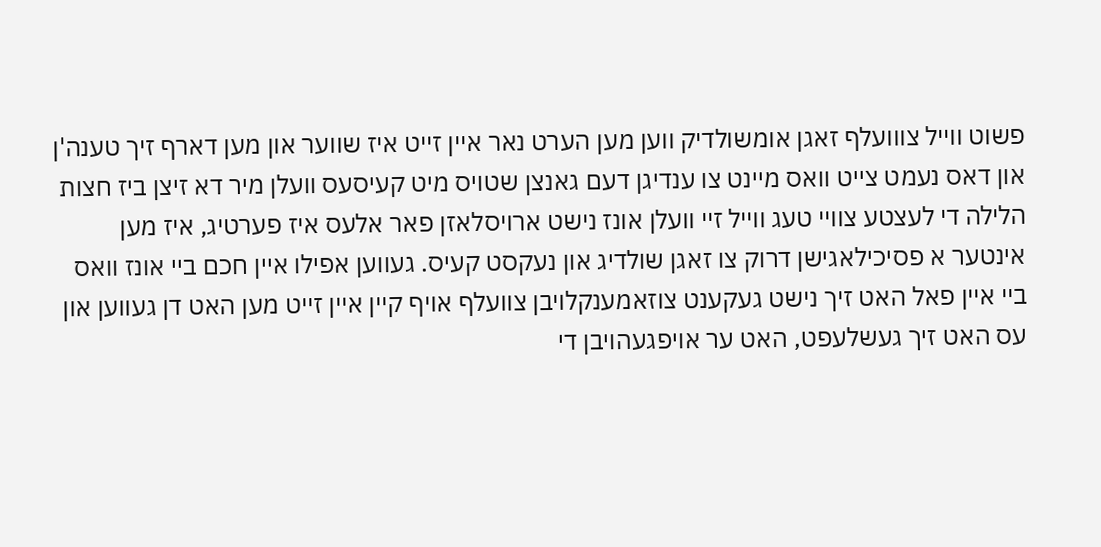פשוט ווייל צווועלף זאגן אומשולדיק ווען מען הערט נאר איין זייט איז שווער און מען דארף זיך טענה'ן און דאס נעמט צייט וואס מיינט צו ענדיגן דעם גאנצן שטויס מיט קעיסעס וועלן מיר דא זיצן ביז חצות הלילה די לעצטע צוויי טעג ווייל זיי וועלן אונז נישט ארויסלאזן פאר אלעס איז פערטיג, איז מען אינטער א פסיכילאגישן דרוק צו זאגן שולדיג און נעקסט קעיס. געווען אפילו איין חכם ביי אונז וואס ביי איין פאל האט זיך נישט געקענט צוזאמענקלויבן צוועלף אויף קיין איין זייט מען האט דן געווען און עס האט זיך געשלעפט, האט ער אויפגעהויבן די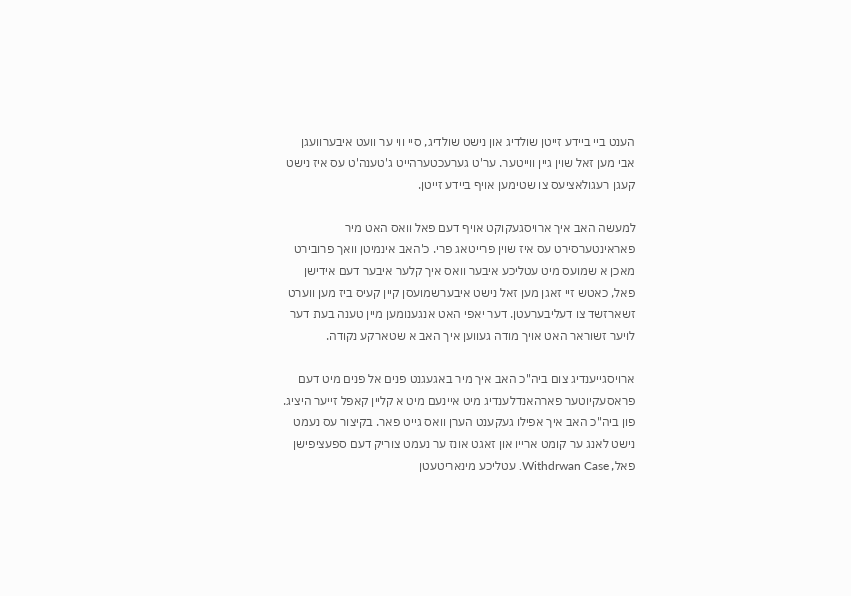הענט ביי ביידע זייטן שולדיג און נישט שולדיג, סיי ווי ער וועט איבערוועגן אבי מען זאל שוין גיין ווייטער. ער'ט גערעכטערהייט ג'טענה'ט עס איז נישט קעגן רעגולאציעס צו שטימען אויף ביידע זייטן.

למעשה האב איך ארויסגעקוקט אויף דעם פאל וואס האט מיר פאראינטערסירט עס איז שוין פרייטאג פרי. כ'האב אינמיטן וואך פרובירט מאכן א שמועס מיט עטליכע איבער וואס איך קלער איבער דעם אידישן פאל, כאטש זיי זאגן מען זאל נישט איבערשמועסן קיין קעיס ביז מען ווערט זשארזשד צו דעליבערעטן. דער יאפי האט אנגענומען מיין טענה בעת דער לויער זשוראר האט אויך מודה געווען איך האב א שטארקע נקודה.

ארויסגייענדיג צום ביה"כ האב איך מיר באגעגנט פנים אל פנים מיט דעם פראסעקיוטער פארהאנדלענדיג מיט איינעם מיט א קליין קאפל זייער היציג. פון ביה"כ האב איך אפילו געקענט הערן וואס גייט פאר. בקיצור עס נעמט נישט לאנג ער קומט ארייו און זאגט אונז ער נעמט צוריק דעם ספעציפישן פאל, Withdrwan Case. עטליכע מינאריטעטן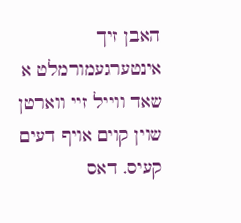האבן זיך אינטערגעמורמלט א שאד ווייל זיי ווארטן שוין קוים אויף דעים קעיס. דאס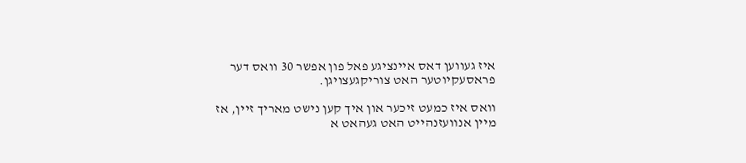איז געווען דאס איינציגע פאל פון אפשר 30 וואס דער פראסעקיוטער האט צוריקגעצויגן.

וואס איז כמעט זיכער און איך קען נישט מאריך זיין, אז מיין אנוועזנהייט האט געהאט א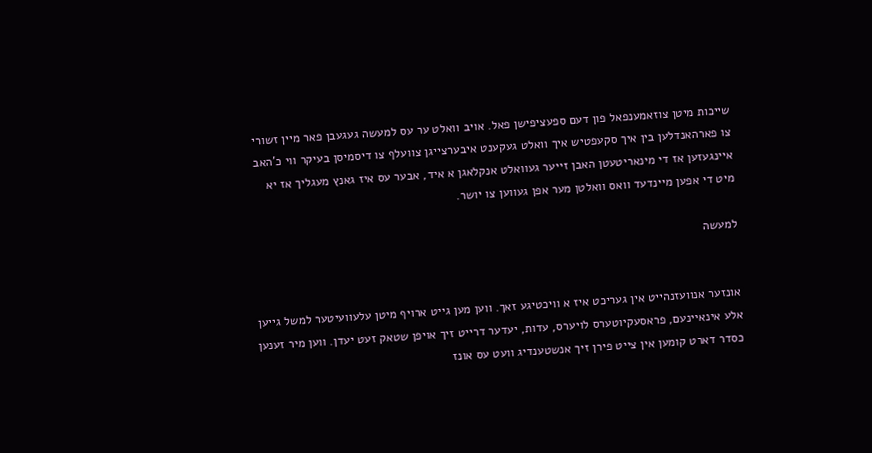שייכות מיטן צוזאמענפאל פון דעם ספעציפישן פאל. אויב וואלט ער עס למעשה געגעבן פאר מיין זשורי צו פארהאנדלען בין איך סקעפטיש איך וואלט געקענט איבערצייגן צוועלף צו דיסמיסן בעיקר ווי כ'האב איינגעזען אז די מינאריטעטן האבן זייער געוואלט אנקלאגן א איד, אבער עס איז גאנץ מעגליך אז יא מיט די אפען מיינדעד וואס וואלטן מער אפן געווען צו יושר.

למעשה


אונזער אנוועזנהייט אין געריכט איז א וויכטיגע זאך. ווען מען גייט ארויף מיטן עלעוועיטער למשל גייען אלע אינאיינעם, פראסעקיוטערס לויערס, עדות, יעדער דרייט זיך אויפן שטאק זעט יעדן. ווען מיר זענען כסדר דארט קומען אין צייט פירן זיך אנשטענדיג וועט עס אונז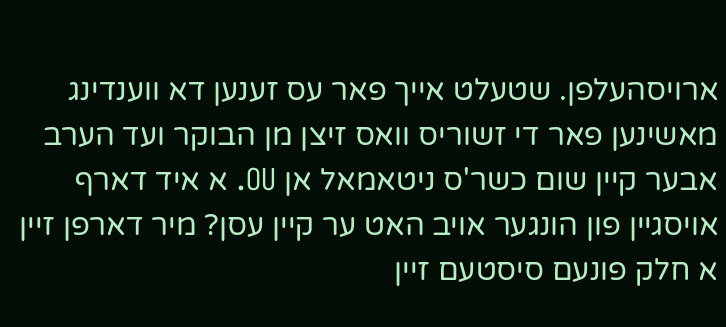ארויסהעלפן. שטעלט אייך פאר עס זענען דא ווענדינג מאשינען פאר די זשוריס וואס זיצן מן הבוקר ועד הערב אבער קיין שום כשר'ס ניטאמאל אן OU. א איד דארף אויסגיין פון הונגער אויב האט ער קיין עסן? מיר דארפן זיין א חלק פונעם סיסטעם זיין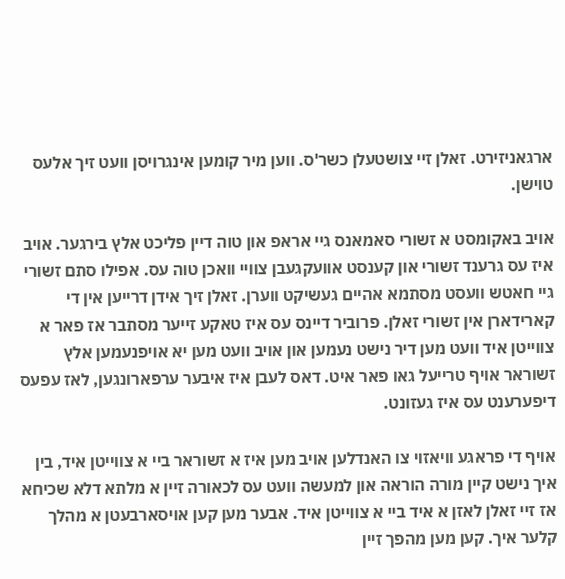ארגאניזירט. זאלן זיי צושטעלן כשר'ס. ווען מיר קומען אינגרויסן וועט זיך אלעס טוישן.

אויב באקומסט א זשורי סאמאנס גיי אראפ און טוה דיין פליכט אלץ בירגער. אויב איז עס גרענד זשורי און קענסט אוועקגעבן צוויי וואכן טוה עס. אפילו סתם זשורי גיי חאטש וועסט מסתמא אהיים געשיקט ווערן. זאלן זיך אידן דרייען אין די קארידארן אין זשורי זאלן. פרוביר דיינס עס איז טאקע זייער מסתבר אז פאר א צווייטן איד וועט מען דיר נישט נעמען און אויב וועט מען יא אויפנעמען אלץ זשוראר אויף טרייעל גאו פאר איט. דאס לעבן איז איבער ערפארונגען, לאז עפעס דיפערענט עס איז געזונט.

אויף די פראגע וויאזוי צו האנדלען אויב מען איז א זשוראר ביי א צווייטן איד, בין איך נישט קיין מורה הוראה און למעשה וועט עס לכאורה זיין א מלתא דלא שכיחא אז זיי זאלן לאזן א איד ביי א צווייטן איד. אבער מען קען אויסארבעטן א מהלך קלער איך. קען מען מהפך זיין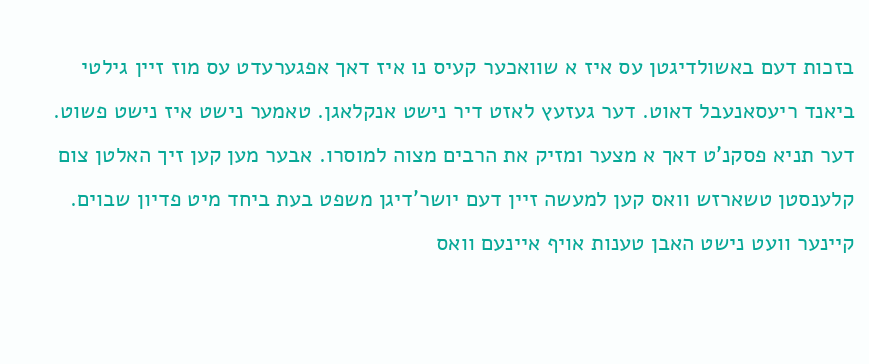בזכות דעם באשולדיגטן עס איז א שוואכער קעיס נו איז דאך אפגערעדט עס מוז זיין גילטי ביאנד ריעסאנעבל דאוט. דער געזעץ לאזט דיר נישט אנקלאגן. טאמער נישט איז נישט פשוט. דער תניא פסקנ'ט דאך א מצער ומזיק את הרבים מצוה למוסרו. אבער מען קען זיך האלטן צום קלענסטן טשארזש וואס קען למעשה זיין דעם יושר'דיגן משפט בעת ביחד מיט פדיון שבוים. קיינער וועט נישט האבן טענות אויף איינעם וואס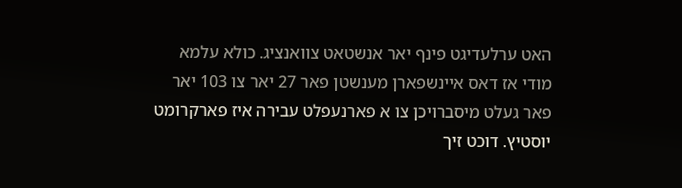האט ערלעדיגט פינף יאר אנשטאט צוואנציג. כולא עלמא מודי אז דאס איינשפארן מענשטן פאר 27 יאר צו 103 יאר פאר געלט מיסברויכן צו א פארנעפלט עבירה איז פארקרומט יוסטיץ. דוכט זיך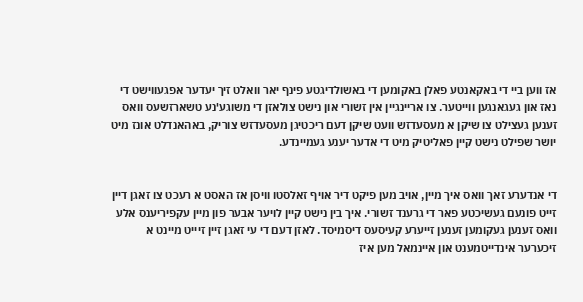אז ווען ביי די באקאנטע פאלן באקומען די באשולדיגטע פינף יאר וואלט זיך יעדער אפגעווישט די נאז און געגאנגען ווייטער. צו אריינגיין אין זשורי און נישט צולאזן די משוגע'נע טשארזשעס וואס זענען געצילט צו שיקן א מעסעדזש וועט שיקן דעם ריכטיגן מעסעדזש צוריק, באהאנדלט אונז מיט יושר שפילט נישט קיין פאליטיק מיט די אדער יענע געמיינדע.


די אנדערע זאך וואס איך מיין, אויב מען פיקט דיר אויף זאלסטו וויסן אז האסט א רעכט צו זאגן דיין זייט פונעם געשיכטע פאר די גרענד זשורי. איך בין נישט קיין לויער אבער פון מיין עקפיריענס אלע וואס זענען געקומען זענען זייערע קעיסעס דיסמיסד. לאזן דעם די עי זאגן זיין זיייט מיינט א זיכערער אינדייטמענט און איינמאל מען איז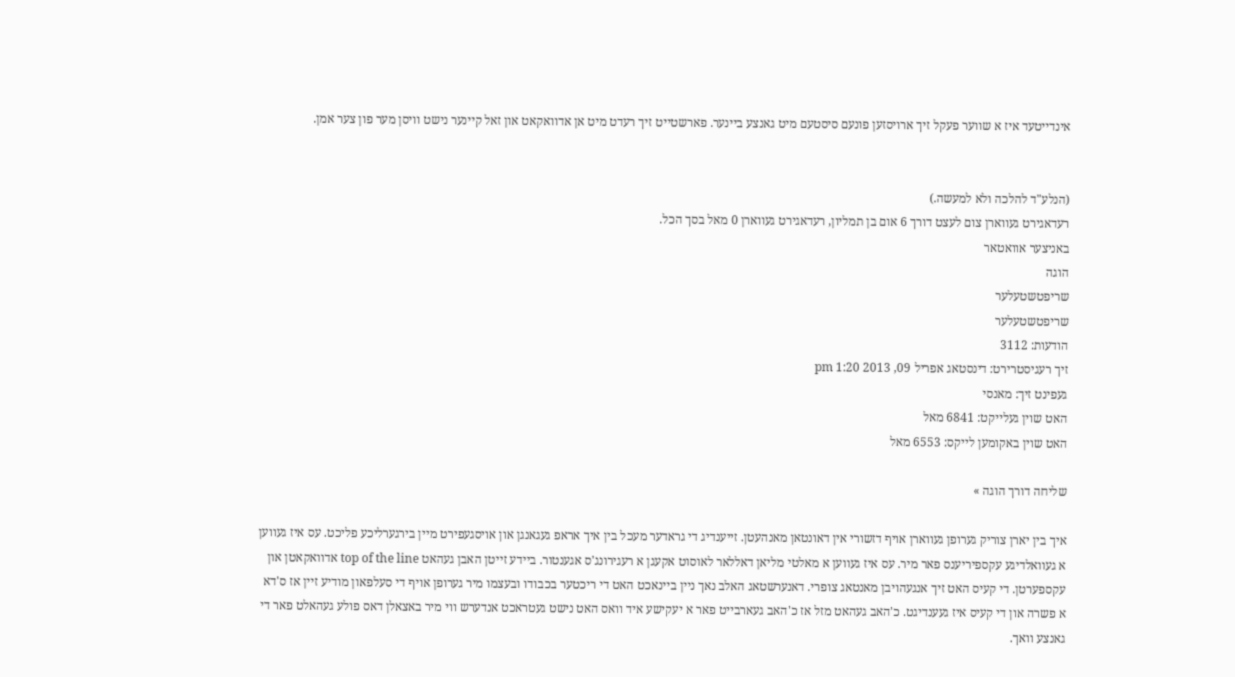אינדייטעד איז א שווער פעקל זיך ארויסזען פונעם סיסטעם מיט גאנצע ביינער. פארשטייט זיך רעדט מיט אן אדוואקאט און זאל קיינער נישט וויסן מער פון צער אמן.


(הנלע"ד להלכה ולא למעשה.)
רעדאגירט געווארן צום לעצט דורך 6 אום בן תמליון, רעדאגירט געווארן 0 מאל בסך הכל.
באניצער אוואטאר
הוגה
שריפטשטעלער
שריפטשטעלער
הודעות: 3112
זיך רעגיסטרירט: דינסטאג אפריל 09, 2013 1:20 pm
געפינט זיך: מאנסי
האט שוין געלייקט: 6841 מאל
האט שוין באקומען לייקס: 6553 מאל

שליחה דורך הוגה »

איך בין יארן צוריק גערופן געווארן אויף דזשורי אין דאונטאן מאנהעטן. זייענדיג די גראדער מעכל בין איך אראפ געגאנגן און אויסגעפירט מיין בירגערליכע פליכט. עס איז געווען א געוואלדיגע עקספיריענס פאר מיר. עס איז געווען א מאלטי מליאן דאללאר לאוסוט אקעגן א רעגירונג'ס אגענטור. ביידע זייטן האבן געהאט top of the line אדוואקאטן און עקספערטן. די קעיס האט זיך אנגעהויבן מאנטאג צופרי. דאנערשטאג האלב נאך ניין ביינאכט האט די ריכטער בכבודו ובעצמו מיר גערופן אויף די סעלפאון מודיע זיין אז ס'דא א פשרה און די קעיס איז געענדיגט. כ'האב געהאט מזל אז כ'האב געארבייט פאר א יעקישע איד וואס האט נישט געטראכט אנדערש ווי מיר באצאלן דאס פולע געהאלט פאר די גאנצע וואך.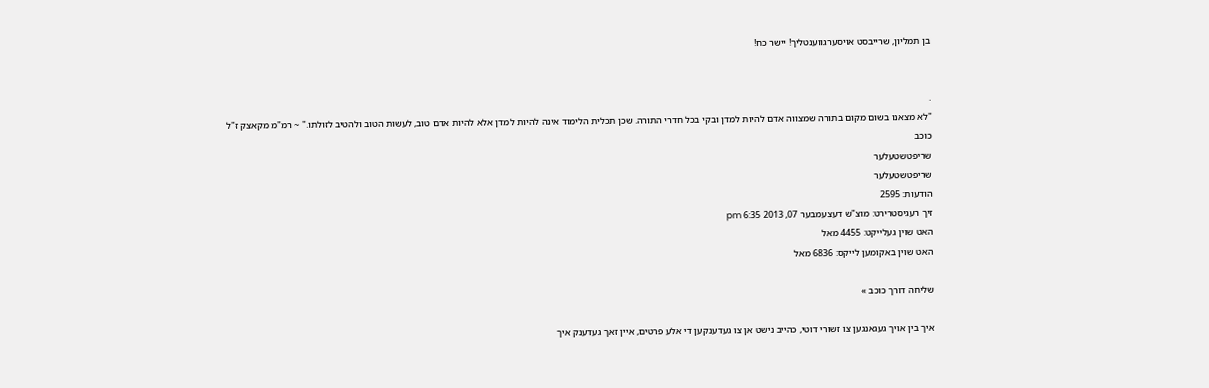בן תמליון, שרייבסט אויסערגווענטליך! יישר כח!


.
"לא מצאנו בשום מקום בתורה שמצווה אדם להיות למדן ובקי בכל חדרי התורה. שכן תכלית הלימוד אינה להיות למדן אלא להיות אדם טוב, לעשות הטוב ולהטיב לזולתו." ~ רמ"מ מקאצק ז"ל
כוכב
שריפטשטעלער
שריפטשטעלער
הודעות: 2595
זיך רעגיסטרירט: מוצ"ש דעצעמבער 07, 2013 6:35 pm
האט שוין געלייקט: 4455 מאל
האט שוין באקומען לייקס: 6836 מאל

שליחה דורך כוכב »

איך בין אויך געגאנגען צו זשורי דוטי, כהייב נישט אן צו געדענקען די אלע פרטים, איין זאך געדענק איך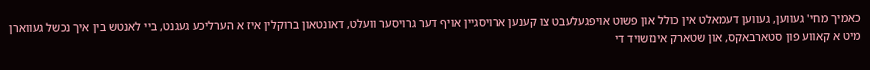כאמיך מחי' געווען, געווען דעמאלט אין כולל און פשוט אויפגעלעבט צו קענען ארויסגיין אויף דער גרויסער וועלט, דאונטאון ברוקלין איז א הערליכע געגנט, ביי לאנטש בין איך נכשל געווארן מיט א קאווע פון סטארבאקס, און שטארק אינזשויד די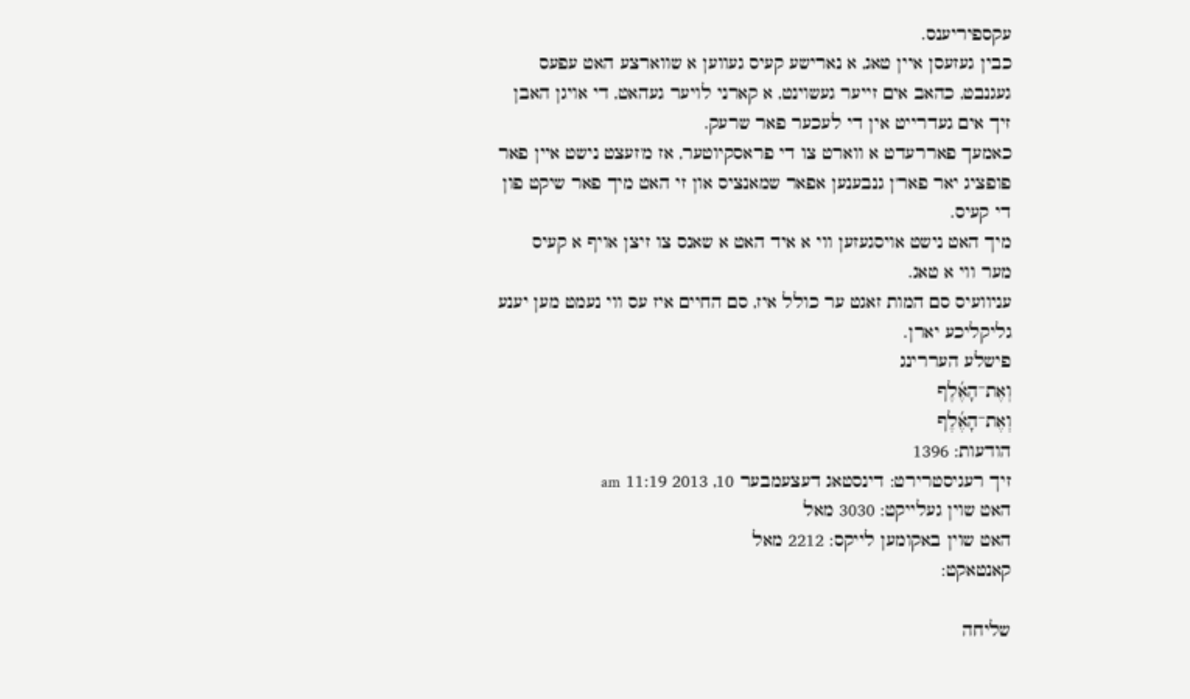עקספיריענס.
כבין געזעסן איין טאג, א נארישע קעיס געווען א שווארצע האט עפעס געגנבט, כהאב אים זייער געשוינט, א קארני לויער געהאט, די אויגן האבן זיך אים געדרייט אין די לעכער פאר שרעק.
כאמעך פאררעדט א ווארט צו די פראסקיוטער, אז מ'זעצט נישט איין פאר פופציג יאר פאר'ן גנבענען אפאר שמאנציס און זי האט מיך פאר שיקט פון די קעיס.
מיך האט נישט אויסגעזען ווי א איד האט א שאנס צו זיצן אויף א קעיס מער ווי א טאג.
עניוועיס סם המות זאגט ער כולל איז, סם החיים איז עס ווי נעמט מען יענע גליקליכע יארן.
פישלע העררינג
וְאֶת־הָאֶ֜לֶף
וְאֶת־הָאֶ֜לֶף
הודעות: 1396
זיך רעגיסטרירט: דינסטאג דעצעמבער 10, 2013 11:19 am
האט שוין געלייקט: 3030 מאל
האט שוין באקומען לייקס: 2212 מאל
קאנטאקט:

שליחה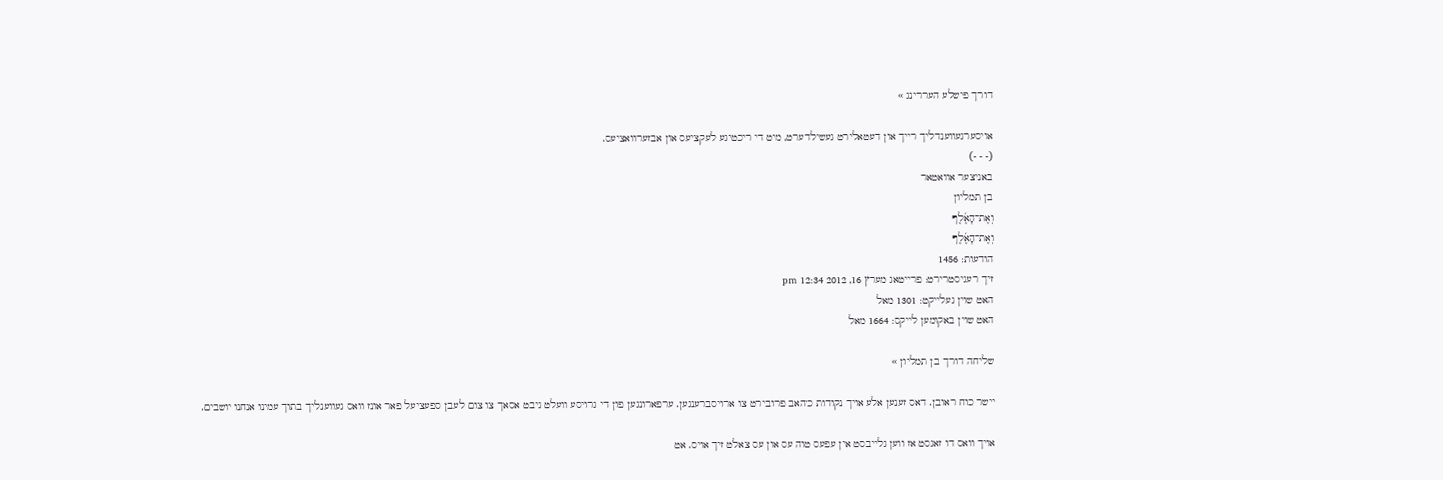דורך פישלע העררינג »

אויסערגעווענדליך רייך און דעטאלירט געשילדערט, מיט די ריכטיגע לעקציעס און אבזערוואציעס.
(- - -)
באניצער אוואטאר
בן תמליון
וְאֶת־הָאֶ֜לֶף
וְאֶת־הָאֶ֜לֶף
הודעות: 1456
זיך רעגיסטרירט: פרייטאג מערץ 16, 2012 12:34 pm
האט שוין געלייקט: 1301 מאל
האט שוין באקומען לייקס: 1664 מאל

שליחה דורך בן תמליון »

יישר כוח ראובן. דאס זענען אלע אויך נקודות כ'האב פרובירט צו ארויסברענגען. ערפארונגען פון די גרויסע וועלט גיבט אסאך צו צום לעבן ספעציעל פאר אונז וואס געווענליך בתוך עמינו אנחנו יושבים.

אויך וואס דו זאגסט אז ווען גלייבסט אין עפעס טוה עס און עס צאלט זיך אויס. אט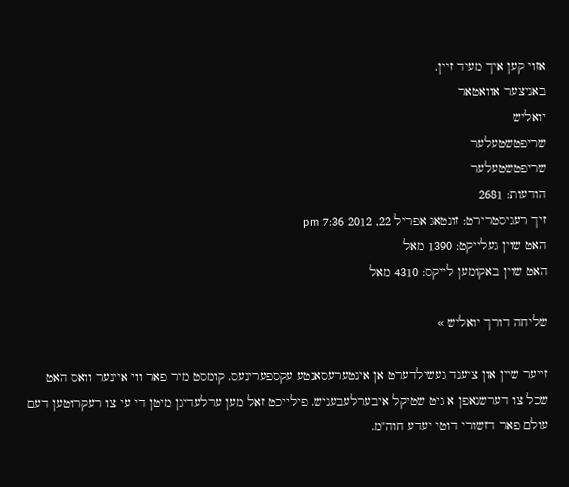אזוי קען איך מעיד זיין.
באניצער אוואטאר
יואליש
שריפטשטעלער
שריפטשטעלער
הודעות: 2681
זיך רעגיסטרירט: זונטאג אפריל 22, 2012 7:36 pm
האט שוין געלייקט: 1390 מאל
האט שוין באקומען לייקס: 4310 מאל

שליחה דורך יואליש »

זייער שיין און ציענד געשילדערט אן אינטערעסאנטע עקספערינעס. קומסט מיר פאר ווי איינער וואס האט שכל צו דערשנאפן א גיט שטיקל איבערלעבעניש. פילייכט זאל מען ערלעדיגן מיטן די עי צו רעקרוטען דעם עולם פאר דזשורי דוטי יעדע חוה"מ.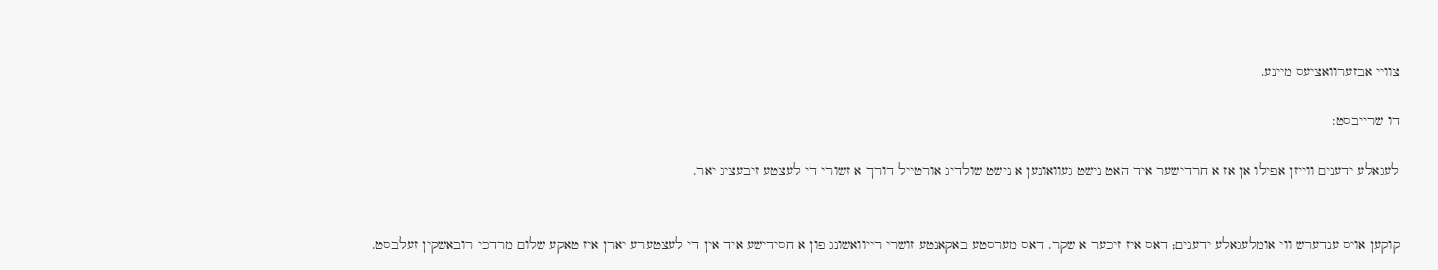צוויי אבזערוואציעס מיינע.

דו שרייבסט:

לעגאלע ידענים ווייזן אפילו אן אז א חרדישער איד האט נישט געוואונען א נישט שולדיג אורטייל דורך א זשורי די לעצטע זיבעציג יאר.


קוקען אויס ענדערש ווי אומלעגאלע ידענים; דאס איז זיכער א שקר. דאס מערסטע באקאנטע זושרי רייוואשונג פון א חסידישע איד אין די לעצטערע יארן איז טאקע שלום מרדכי רובאשקין זעלבסט.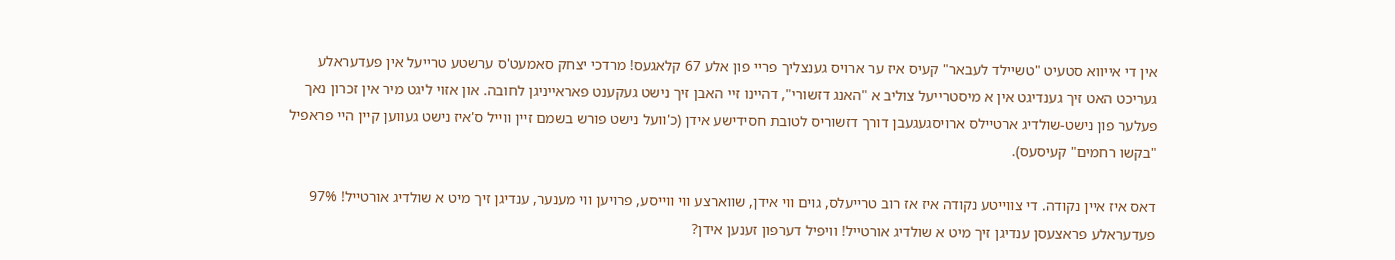אין די אייווא סטעיט "טשיילד לעבאר" קעיס איז ער ארויס גענצליך פריי פון אלע 67 קלאגעס! מרדכי יצחק סאמעט'ס ערשטע טרייעל אין פעדעראלע געריכט האט זיך גענדיגט אין א מיסטרייעל צוליב א "האנג דזשורי", דהיינו זיי האבן זיך נישט געקענט פאראייניגן לחובה. און אזוי ליגט מיר אין זכרון נאך פעלער פון נישט-שולדיג ארטיילס ארויסגעגעבן דורך דזשוריס לטובת חסידישע אידן (כ'וועל נישט פורש בשמם זיין ווייל ס'איז נישט געווען קיין היי פראפיל "בקשו רחמים" קעיסעס).

דאס איז איין נקודה. די צווייטע נקודה איז אז רוב טרייעלס, גוים ווי אידן, שווארצע ווי ווייסע, פרויען ווי מענער, ענדיגן זיך מיט א שולדיג אורטייל! 97% פעדעראלע פראצעסן ענדיגן זיך מיט א שולדיג אורטייל! וויפיל דערפון זענען אידן?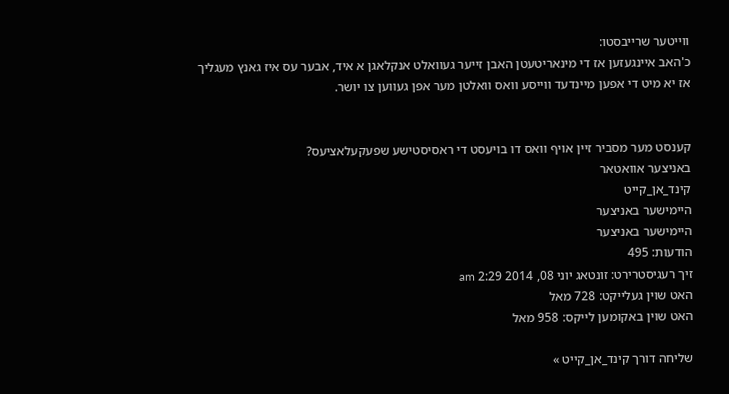ווייטער שרייבסטו:
כ'האב איינגעזען אז די מינאריטעטן האבן זייער געוואלט אנקלאגן א איד, אבער עס איז גאנץ מעגליך אז יא מיט די אפען מיינדעד ווייסע וואס וואלטן מער אפן געווען צו יושר.


קענסט מער מסביר זיין אויף וואס דו בויעסט די ראסיסטישע שפעקעלאציעס?
באניצער אוואטאר
קינד_אן_קייט
היימישער באניצער
היימישער באניצער
הודעות: 495
זיך רעגיסטרירט: זונטאג יוני 08, 2014 2:29 am
האט שוין געלייקט: 728 מאל
האט שוין באקומען לייקס: 958 מאל

שליחה דורך קינד_אן_קייט »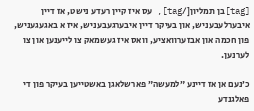[tag]בן תמליון[/tag], עס איז קיין רעדע נישט, אז דיין איבערלעבעניש, און בעיקר דיין איבערגעבעניש, איז א באגעגעניש, פון חכמה און אבזערוואציע, וואס איז געשמאק צו לייענען און צו לערנען.

כ׳נעם אן אז דיינע ״למעשה״ פארשלאגן באשטייען בעיקר פון די פאלגנדע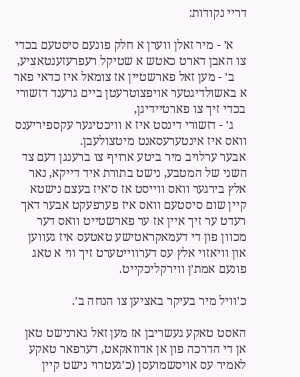דריי נקודות:

    א׳ - מיר זאלן ווערן א חלק פונעם סיסטעם בכדי צו האבן דארט כאטש א שטיקל רעפרעזענטאציע,
    ב׳ - מען זאל פארשטיין אז צומאל איז כדאי פאר א באשולדיגטער אויפצוטרעטן ביים גרענד דזשורי בכדי זיך צו פארטיידיגן,
    ג׳ - דזשורי דינסט איז א וויכטיגער עקספיריענס וואס איז אינטערעסאנט מיטצולעבן.
אבער ערלויב מיר ביטע ארויף צו ברענגן דעם צד השני של המטבע, נישט בתורת איד דייקא, נאר אלץ בירגער וואס ווייסט אז ס׳איז בעצם נישטא קיין שום סיסטעם וואס איז פערפעקט אבער דאך רעדט ער זיך איין אז ער פארשטייט וואס דער מכוון פון די דעמאקראטישע טאטעס איז געווען און וויאזוי אלץ עס דערווייטערט זיך ווי א טאג פונעם אמת׳ן ווירקליכקייט.

כ׳וויל מיר בעיקר באציען צו הנחה ב׳.

האסט טאקע געשריבן אז מען זאל גארנישט טאן אן די הדרכה פון אן אדוואקאט, דערפאר טאקע לאמיר עס אויסשמועסן (כ׳געטרוי נישט קיין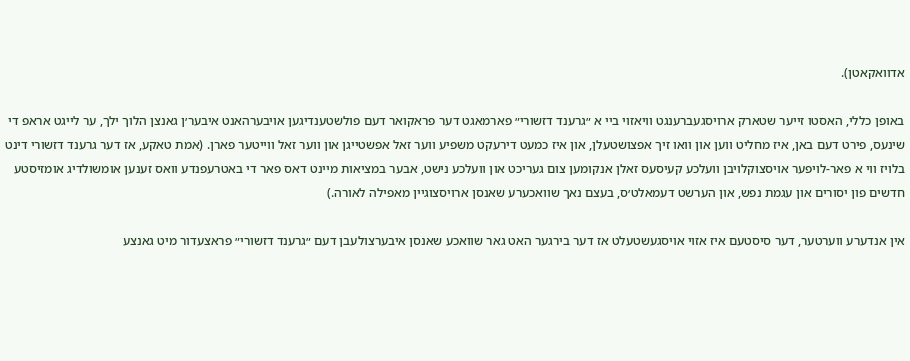אדוואקאטן).

באופן כללי, האסטו זייער שטארק ארויסגעברענגט וויאזוי ביי א ״גרענד דזשורי״ פארמאגט דער פראקואר דעם פולשטענדיגען אויבערהאנט איבער׳ן גאנצן הלוך ילך, ער לייגט אראפ די שינעס, פירט דעם באן, איז מחליט ווען און וואו זיך אפצושטעלן, און איז כמעט דירעקט משפיע ווער זאל אפשטייגן און ווער זאל ווייטער פארן. (אמת טאקע, אז דער גרענד דזשורי דינט בלויז ווי א פאר-לויפער אויסצוקלויבן וועלכע קעיסעס זאלן אנקומען צום געריכט און וועלכע נישט, אבער במציאות מיינט דאס פאר די באטרעפנדע וואס זענען אומשולדיג אומזיסטע חדשים פון יסורים און עגמת נפש, און הערשט דעמאלט׳ס, בעצם נאך שוואכערע שאנסן ארויסצוגיין מאפילה לאורה.)

אין אנדערע ווערטער, דער סיסטעם איז אזוי אויסגעשטעלט אז דער בירגער האט גאר שוואכע שאנסן איבערצולעבן דעם ״גרענד דזשורי״ פראצעדור מיט גאנצע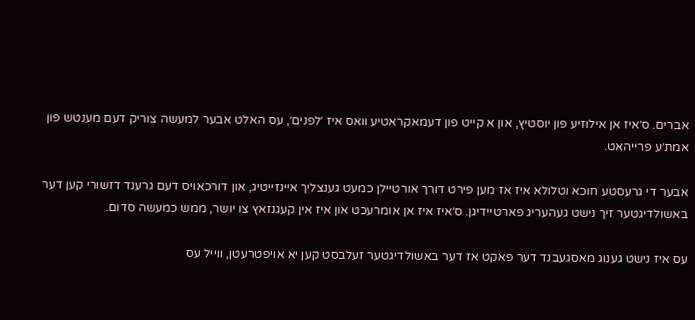אברים. ס׳איז אן אילוזיע פון יוסטיץ, און א קייט פון דעמאקראטיע וואס איז ׳לפנים׳, עס האלט אבער למעשה צוריק דעם מענטש פון אמת׳ע פרייהאט.

אבער די גרעסטע חוכא וטלולא איז אז מען פירט דורך אורטיילן כמעט גענצליך איינזייטיג, און דורכאויס דעם גרענד דזשורי קען דער באשולדיגטער זיך נישט געהעריג פארטיידיגן. ס׳איז איז אן אומרעכט און איז אין קעגנזאץ צו יושר, ממש כמעשה סדום.

עס איז נישט גענוג מאסגעבנד דער פאקט אז דער באשולדיגטער זעלבסט קען יא אויפטרעטן, ווייל עס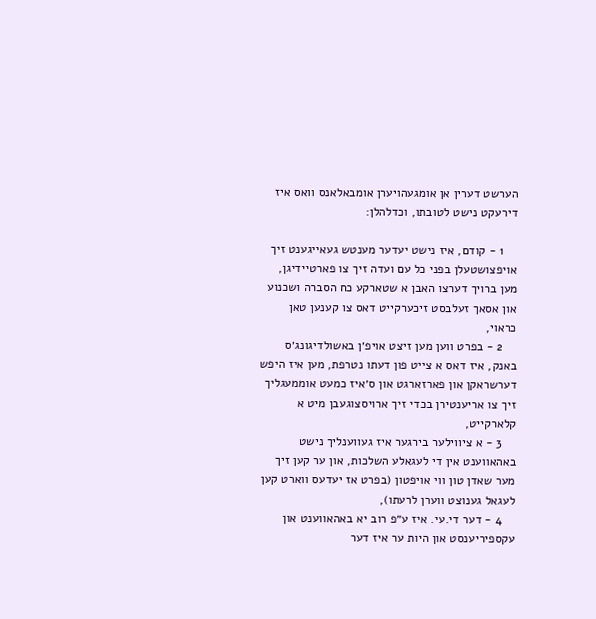הערשט דערין אן אומגעהויערן אומבאלאנס וואס איז דירעקט נישט לטובתו, וכדלהלן:

    1 - קודם, איז נישט יעדער מענטש געאייגענט זיך אויפצושטעלן בפני כל עם ועדה זיך צו פארטיידיגן, מען ברויך דערצו האבן א שטארקע כח הסברה ושכנוע און אסאך זעלבסט זיכערקייט דאס צו קענען טאן כראוי,
    2 - בפרט ווען מען זיצט אויפ׳ן באשולדיגונג׳ס באנק, איז דאס א צייט פון דעתו נטרפת, מען איז היפש דערשראקן און פארזארגט און ס׳איז כמעט אוממעגליך זיך צו אריענטירן בכדי זיך ארויסצוגעבן מיט א קלארקייט,
    3 - א ציווילער בירגער איז געווענליך נישט באהאווענט אין די לעגאלע השלכות, און ער קען זיך מער שאדן טון ווי אויפטון (בפרט אז יעדעס ווארט קען לעגאל גענוצט ווערן לרעתו),
    4 - דער די.עי. איז ע״פ רוב יא באהאווענט און עקספיריענסט און היות ער איז דער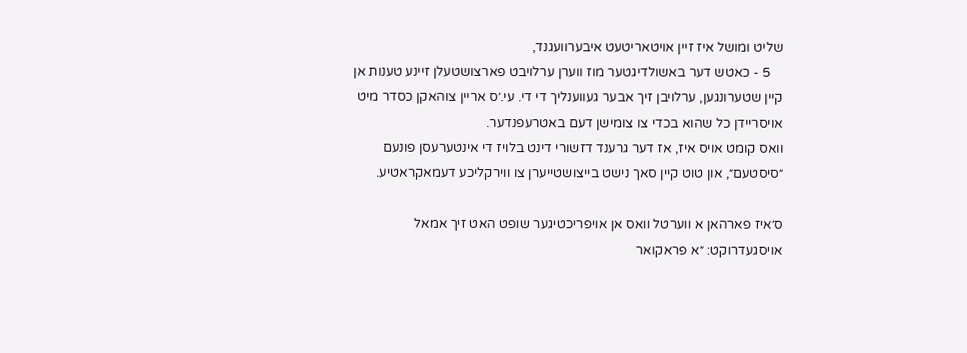שליט ומושל איז זיין אויטאריטעט איבערוועגנד,
    5 - כאטש דער באשולדיגטער מוז ווערן ערלויבט פארצושטעלן זיינע טענות אן קיין שטערונגען, ערלויבן זיך אבער געווענליך די די. עי.׳ס אריין צוהאקן כסדר מיט אויסריידן כל שהוא בכדי צו צומישן דעם באטרעפנדער.
וואס קומט אויס איז, אז דער גרענד דזשורי דינט בלויז די אינטערעסן פונעם ״סיסטעם״, און טוט קיין סאך נישט בייצושטייערן צו ווירקליכע דעמאקראטיע.

ס׳איז פארהאן א ווערטל וואס אן אויפריכטיגער שופט האט זיך אמאל אויסגעדרוקט: ״א פראקואר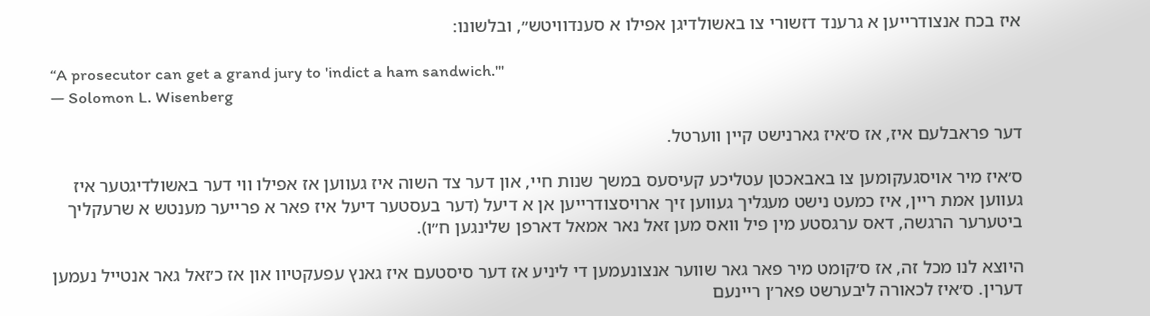איז בכח אנצודרייען א גרענד דזשורי צו באשולדיגן אפילו א סענדוויטש״, ובלשונו:

“A prosecutor can get a grand jury to 'indict a ham sandwich.'"
— Solomon L. Wisenberg

דער פראבלעם איז, אז ס׳איז גארנישט קיין ווערטל.

ס׳איז מיר אויסגעקומען צו באבאכטן עטליכע קעיסעס במשך שנות חיי, און דער צד השוה איז געווען אז אפילו ווי דער באשולדיגטער איז געווען אמת ריין, איז כמעט נישט מעגליך געווען זיך ארויסצודרייען אן א דיעל (דער בעסטער דיעל איז פאר א פרייער מענטש א שרעקליך ביטערער הרגשה, דאס ערגסטע מין פיל וואס מען זאל נאר אמאל דארפן שלינגען ח״ו).

היוצא לנו מכל זה, אז ס׳קומט מיר פאר גאר שווער אנצונעמען די ליניע אז דער סיסטעם איז גאנץ עפעקטיוו און אז כ׳זאל גאר אנטייל נעמען דערין. ס׳איז לכאורה ליבערשט פאר׳ן ריינעם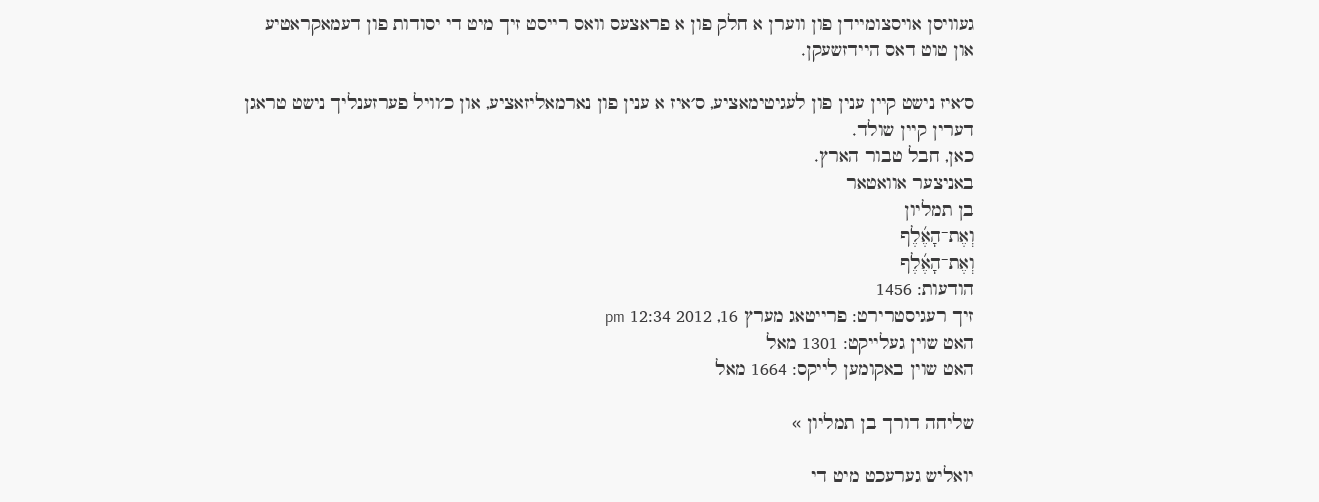געוויסן אויסצומיידן פון ווערן א חלק פון א פראצעס וואס רייסט זיך מיט די יסודות פון דעמאקראטיע און טוט דאס היידזשעקן.

ס׳איז נישט קיין ענין פון לעגיטימאציע, ס׳איז א ענין פון נארמאליזאציע, און כ׳וויל פערזענליך נישט טראגן דערין קיין שולד.
כאן, חבל טבור הארץ.
באניצער אוואטאר
בן תמליון
וְאֶת־הָאֶ֜לֶף
וְאֶת־הָאֶ֜לֶף
הודעות: 1456
זיך רעגיסטרירט: פרייטאג מערץ 16, 2012 12:34 pm
האט שוין געלייקט: 1301 מאל
האט שוין באקומען לייקס: 1664 מאל

שליחה דורך בן תמליון »

יואליש גערעכט מיט די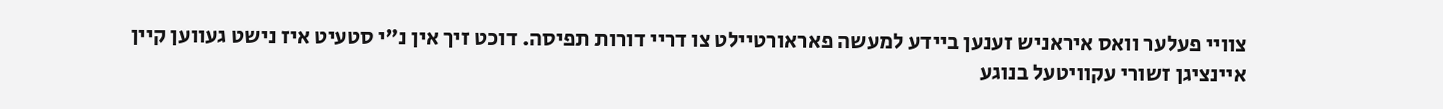צוויי פעלער וואס איראניש זענען ביידע למעשה פאראורטיילט צו דריי דורות תפיסה. דוכט זיך אין נ"י סטעיט איז נישט געווען קיין איינציגן זשורי עקוויטעל בנוגע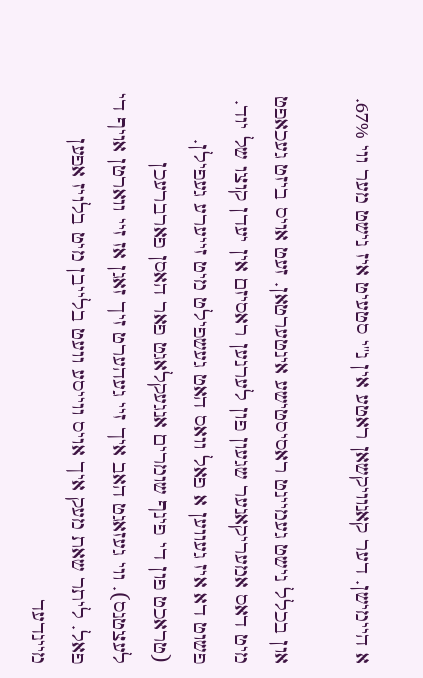א היימישן. דער קאנוויקשאן ראטע אין נ"י סטעיט איז נישט מער ווי 67%.

און בכלל נישט געמיינט ראסיסטישע אינטערטאן. זעט אויס ביזט געכאפט מיט דאס אמעריקאנער שגעון פון לערנען ראסיזם אין יעדן קוצו של יוד. פשוט דא איז געווען א פאל וואס האט געשפילט מיט זייערע געפילן. (טראכט פון די פינף שומרים אנגעקלאגט פאר האסן פארברעכן לעצטנס). ווי געזאגט האב איך זיי געהערט זיך זאגן אז זיי ווארטן אויף די פאל. ליתר שאת מעק איך אויס ווייסע וועט בלייבן מיט בלויז אפען מיינדעד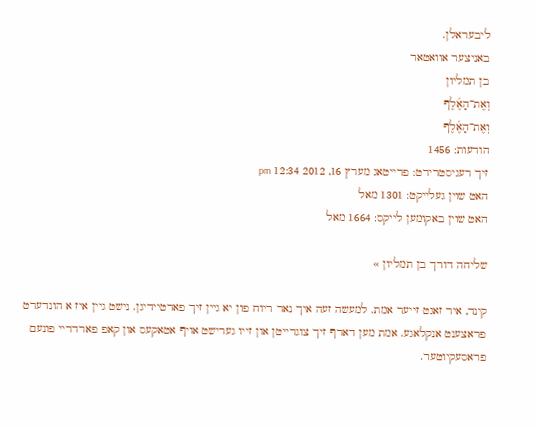ליבעראלן.
באניצער אוואטאר
בן תמליון
וְאֶת־הָאֶ֜לֶף
וְאֶת־הָאֶ֜לֶף
הודעות: 1456
זיך רעגיסטרירט: פרייטאג מערץ 16, 2012 12:34 pm
האט שוין געלייקט: 1301 מאל
האט שוין באקומען לייקס: 1664 מאל

שליחה דורך בן תמליון »

קינד, איר זאגט זייער אמת. למעשה זעה איך נאר ריוח פון יא גיין זיך פארטיידיגן. נישט גיין איז א הונדערט פראצענט אנקלאגע. אמת מען דארף זיך צוגרייטן און זייו גערישט אויף אטאקעס און קאפ פארדריי פונעם פראסעקיוטער.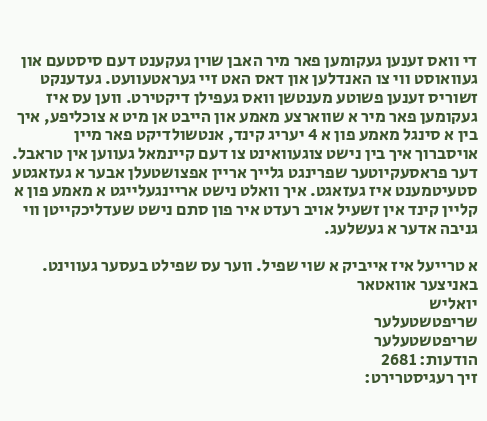די וואס זענען געקומען פאר מיר האבן שוין געקענט דעם סיסטעם און געוואוסט ווי צו האנדלען און דאס האט זיי געראטעוועט. געדענקט זשוריס זענען פשוטע מענטשן וואס געפילן דיקטירט. ווען עס איז געקומען פאר מיר א שווארצע מאמע און הייבט אן מיט א צוכליפע, איך בין א סינגל מאמע פון א 4 יעריג קינד, אנטשולדיקט פאר מיין אויסברוך איך בין נישט צוגעוואינט צו דעם קיינמאל געווען אין טראבל. דער פראסעקיוטער שפרינגט גלייך אריין אפצושטעלן אבער א געזאגטע סטעיטמענט איז געזאגט. איך וואלט נישט אריינגעלייגט א מאמע פון א קליין קינד אין זשעיל אויב רעדט איר פון סתם נישט שעדליכקייטן ווי גניבה אדער א געשלעג.

א טרייעל איז אייביק א שוי שפיל. ווער עס שפילט בעסער געווינט.
באניצער אוואטאר
יואליש
שריפטשטעלער
שריפטשטעלער
הודעות: 2681
זיך רעגיסטרירט: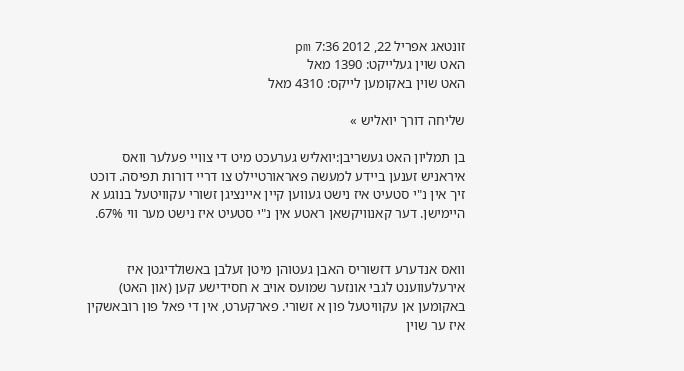זונטאג אפריל 22, 2012 7:36 pm
האט שוין געלייקט: 1390 מאל
האט שוין באקומען לייקס: 4310 מאל

שליחה דורך יואליש »

בן תמליון האט געשריבן:יואליש גערעכט מיט די צוויי פעלער וואס איראניש זענען ביידע למעשה פאראורטיילט צו דריי דורות תפיסה. דוכט זיך אין נ"י סטעיט איז נישט געווען קיין איינציגן זשורי עקוויטעל בנוגע א היימישן. דער קאנוויקשאן ראטע אין נ"י סטעיט איז נישט מער ווי 67%.


וואס אנדערע דזשוריס האבן געטוהן מיטן זעלבן באשולדיגטן איז אירעלעווענט לגבי אונזער שמועס אויב א חסידישע קען (און האט) באקומען אן עקוויטעל פון א זשורי. פארקערט, אין די פאל פון רובאשקין איז ער שוין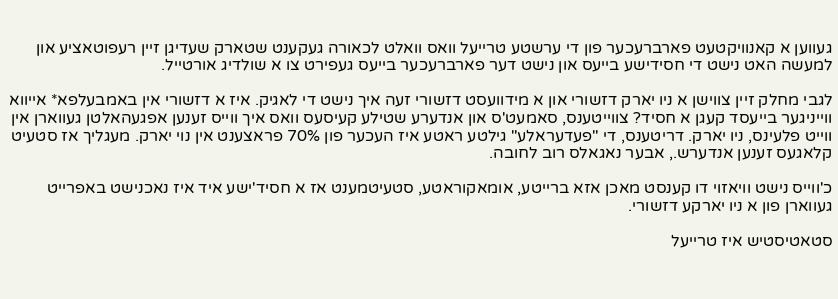געווען א קאנוויקטעט פארברעכער פון די ערשטע טרייעל וואס וואלט לכאורה געקענט שטארק שעדיגן זיין רעפוטאציע און למעשה האט נישט די חסידישע בייעס און נישט דער פארברעכער בייעס געפירט צו א שולדיג אורטייל.

לגבי מחלק זיין צווישן א ניו יארק דזשורי און א מידוועסט דזשורי זעה איך נישט די לאגיק. איז א דזשורי אין באמבעלפא* אייווא ווייניגער בייעסד קעגן א חסיד? צווייטענס, סאמעט'ס און אנדערע שטילע קעיסעס וואס איך ווייס זענען אפגעהאלטן געווארן אין ווייט פלעינס, ניו יארק. דריטענס, די "פעדעראלע" גילטע ראטע איז העכער פון 70% פראצענט אין נוי יארק. מעגליך אז סטעיט קלאגעס זענען אנדערש., אבער נאגאלס רוב לחובה.

כ'ווייס נישט וויאזוי דו קענסט מאכן אזא ברייטע, אומאקוראטע, סטעיטמענט אז א חסיד'ישע איד איז נאכנישט באפרייט געווארן פון א ניו יארקע דזשורי.

סטאטיסטיש איז טרייעל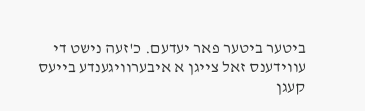ביטער ביטער פאר יעדעם. כ'זעה נישט די עווידענס זאל צייגן א איבערוויגענדע בייעס קעגן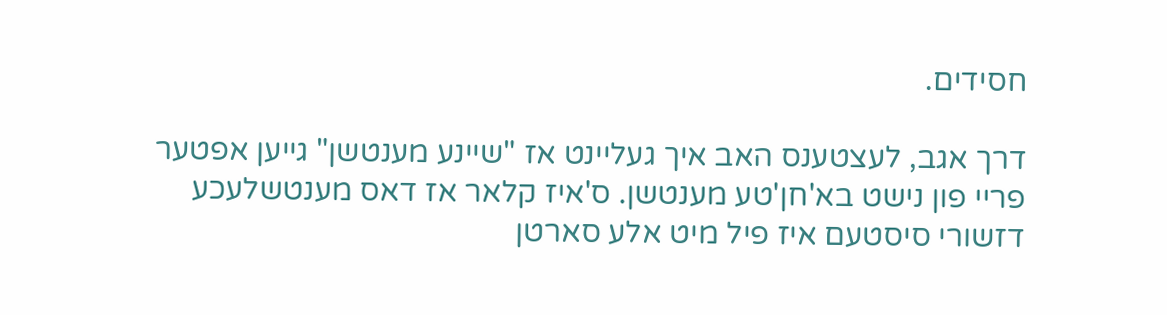חסידים.

דרך אגב, לעצטענס האב איך געליינט אז "שיינע מענטשן" גייען אפטער פריי פון נישט בא'חן'טע מענטשן. ס'איז קלאר אז דאס מענטשלעכע דזשורי סיסטעם איז פיל מיט אלע סארטן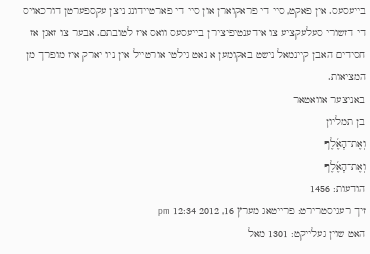בייעסעס. אין פאקט, סיי די פראקוארן און סיי די פארטיידונג ניצן עקספערטן דורכאויס די דזשורי סעלעקציע צו אידענטיפיצירן בייעסעס וואס איז לטובתם. אבער צו זאגן אז חסידים האבן קיינמאל נישט באקומען א נאט גילטי אורטייל אין ניו יארק איז מופרך מן המציאות.
באניצער אוואטאר
בן תמליון
וְאֶת־הָאֶ֜לֶף
וְאֶת־הָאֶ֜לֶף
הודעות: 1456
זיך רעגיסטרירט: פרייטאג מערץ 16, 2012 12:34 pm
האט שוין געלייקט: 1301 מאל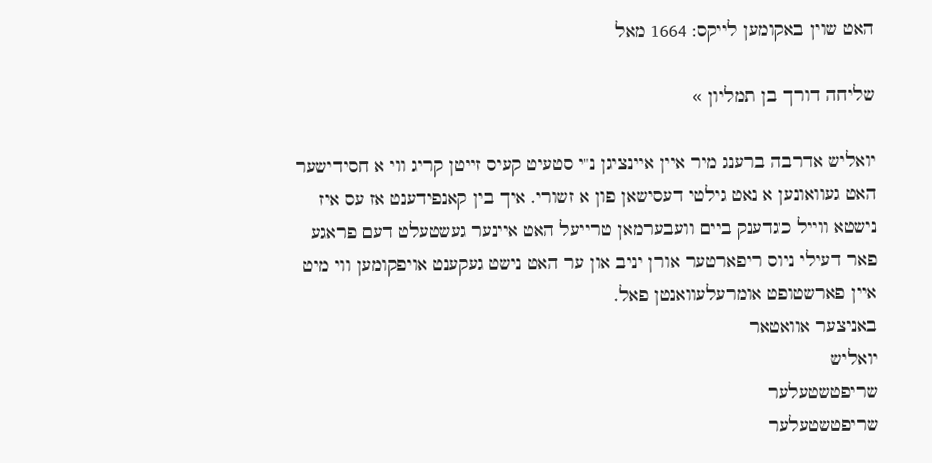האט שוין באקומען לייקס: 1664 מאל

שליחה דורך בן תמליון »

יואליש אדרבה ברענג מיר איין איינציגן נ"י סטעיט קעיס זייטן קריג ווי א חסידישער האט געוואונען א נאט גילטי דעסישאן פון א זשורי. איך בין קאנפידענט אז עס איז נישטא ווייל כ'גדענק ביים וועבערמאן טרייעל האט איינער געשטעלט דעם פראגע פאר דעילי ניוס ריפארטער אורן יניב און ער האט נישט געקענט אויפקומען ווי מיט איין פארשטופט אומרעלעוואנטן פאל.
באניצער אוואטאר
יואליש
שריפטשטעלער
שריפטשטעלער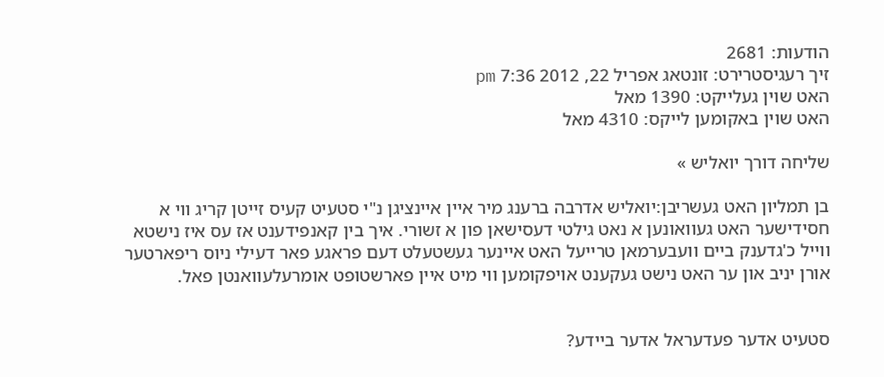הודעות: 2681
זיך רעגיסטרירט: זונטאג אפריל 22, 2012 7:36 pm
האט שוין געלייקט: 1390 מאל
האט שוין באקומען לייקס: 4310 מאל

שליחה דורך יואליש »

בן תמליון האט געשריבן:יואליש אדרבה ברענג מיר איין איינציגן נ"י סטעיט קעיס זייטן קריג ווי א חסידישער האט געוואונען א נאט גילטי דעסישאן פון א זשורי. איך בין קאנפידענט אז עס איז נישטא ווייל כ'גדענק ביים וועבערמאן טרייעל האט איינער געשטעלט דעם פראגע פאר דעילי ניוס ריפארטער אורן יניב און ער האט נישט געקענט אויפקומען ווי מיט איין פארשטופט אומרעלעוואנטן פאל.


סטעיט אדער פעדעראל אדער ביידע?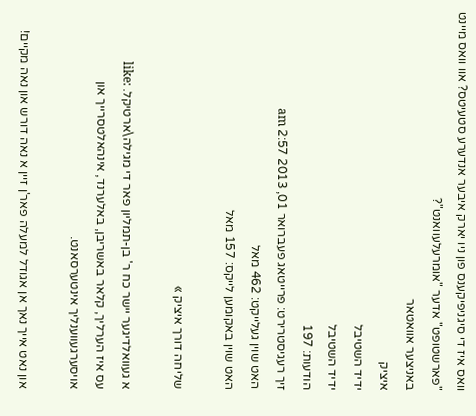וואס איז די סיגניפיקענס פון ניו יארק איבער אנדערע סטעיטס? אוו וואס מיינט "פארשטופט" אדער "אומרעלעוואנט"?
באניצער אוואטאר
איציק
ידיד השטיבל
ידיד השטיבל
הודעות: 197
זיך רעגיסטרירט: פרייטאג פעברואר 01, 2013 2:57 am
האט שוין געלייקט: 462 מאל
האט שוין באקומען לייקס: 157 מאל

שליחה דורך איציק »

א געוואלדיגער יישר כח ר' בן-תמליון פאר די מגילה\ארטיקל. :like
עס איז הערליך, קלאר באשריבן, באלערנד, אינהאלטסרייך און אויסערגעווענליך אינטערסאנט.

און נאט אייך נאך אן אגודל למעלה פאר'ן זיין א נאה דורש און נאה מקיים!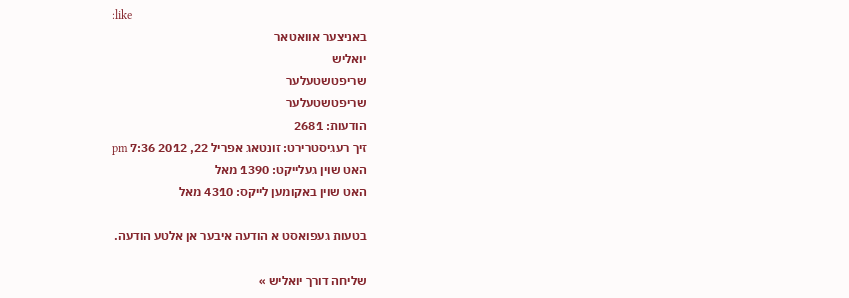:like
באניצער אוואטאר
יואליש
שריפטשטעלער
שריפטשטעלער
הודעות: 2681
זיך רעגיסטרירט: זונטאג אפריל 22, 2012 7:36 pm
האט שוין געלייקט: 1390 מאל
האט שוין באקומען לייקס: 4310 מאל

בטעות געפואסט א הודעה איבער אן אלטע הודעה.

שליחה דורך יואליש »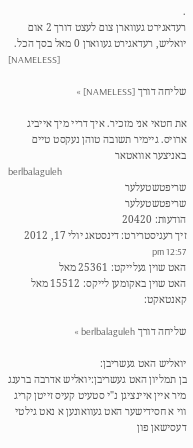.
רעדאגירט געווארן צום לעצט דורך 2 אום יואליש, רעדאגירט געווארן 0 מאל בסך הכל.
[NAMELESS]

שליחה דורך [NAMELESS] »

את חטאי אני מזכיר. איך דריי מיך אייביג ארויס. גיימיר תשובה טוהן נעקסט טיים
באניצער אוואטאר
berlbalaguleh
שריפטשטעלער
שריפטשטעלער
הודעות: 20420
זיך רעגיסטרירט: דינסטאג יולי 17, 2012 12:57 pm
האט שוין געלייקט: 25361 מאל
האט שוין באקומען לייקס: 15512 מאל
קאנטאקט:

שליחה דורך berlbalaguleh »

יואליש האט געשריבן:
בן תמליון האט געשריבן:יואליש אדרבה ברענג מיר איין איינציגן נ"י סטעיט קעיס זייטן קריג ווי א חסידישער האט געוואונען א נאט גילטי דעסישאן פון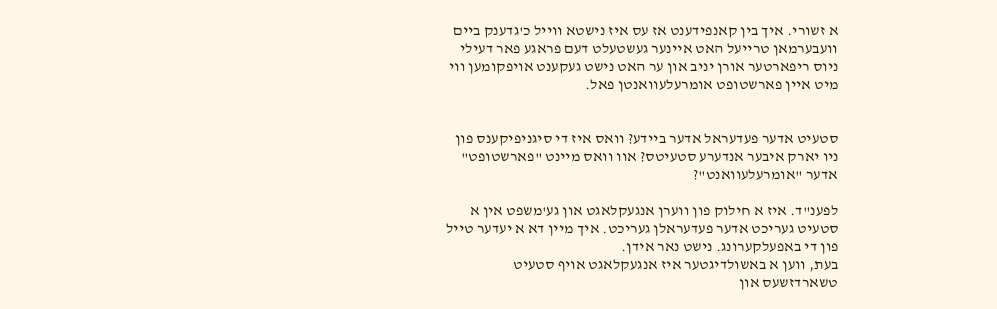א זשורי. איך בין קאנפידענט אז עס איז נישטא ווייל כ'גדענק ביים וועבערמאן טרייעל האט איינער געשטעלט דעם פראגע פאר דעילי ניוס ריפארטער אורן יניב און ער האט נישט געקענט אויפקומען ווי מיט איין פארשטופט אומרעלעוואנטן פאל.


סטעיט אדער פעדעראל אדער ביידע? וואס איז די סיגניפיקענס פון ניו יארק איבער אנדערע סטעיטס? אוו וואס מיינט "פארשטופט" אדער "אומרעלעוואנט"?

לפענ"ד. איז א חילוק פון ווערן אנגעקלאגט און גע'משפט אין א סטעיט געריכט אדער פעדעראלן געריכט. איך מיין דא א יעדער טייל פון די באפעלקערונג. נישט נאר אידן.
בעת, ווען א באשולדיגטער איז אנגעקלאגט אויף סטעיט טשארדזשעס און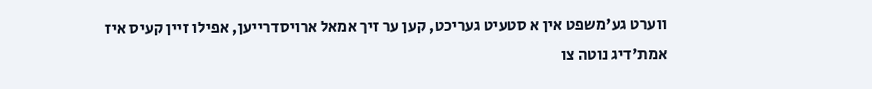ווערט גע'משפט אין א סטעיט געריכט, קען ער זיך אמאל ארויסדרייען, אפילו זיין קעיס איז אמת'דיג נוטה צו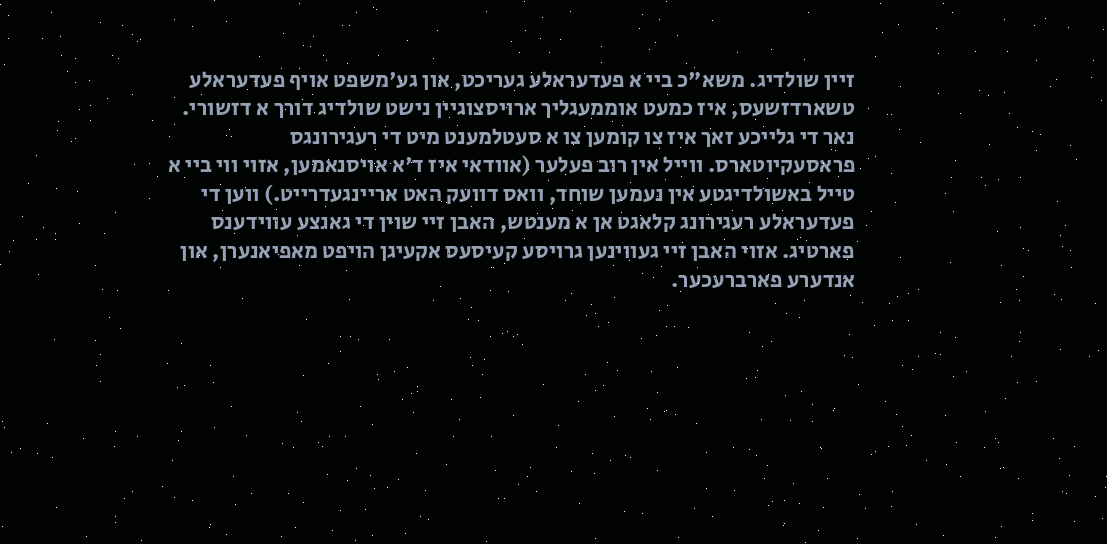זיין שולדיג. משא"כ ביי א פעדעראלע געריכט, און גע'משפט אויף פעדעראלע טשארדזשעס, איז כמעט אוממעגליך ארויסצוגיין נישט שולדיג דורך א דזשורי. נאר די גלייכע זאך איז צו קומען צו א סעטלמענט מיט די רעגירונגס פראסעקיוטארס. ווייל אין רוב פעלער (אוודאי איז ד'א אויסנאמען, אזוי ווי ביי א טייל באשולדיגטע אין נעמען שוחד, וואס דוועק האט אריינגעדרייט.) ווען די פעדעראלע רעגירונג קלאגט אן א מענטש, האבן זיי שוין די גאנצע עווידענס פארטיג. אזוי האבן זיי געווינען גרויסע קעיסעס אקעיגן הויפט מאפיאנערן, און אנדערע פארברעכער.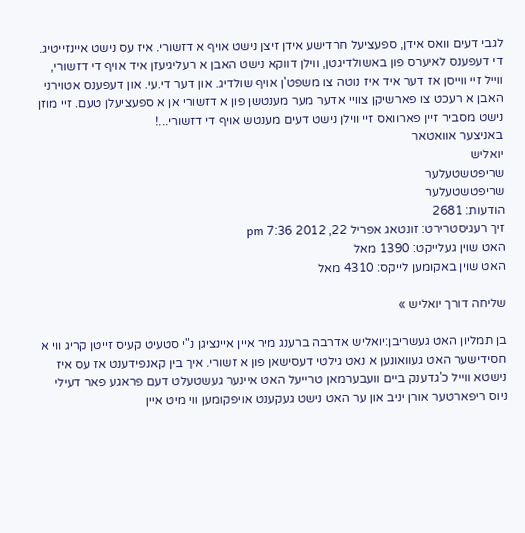לגבי דעים וואס אידן, ספעציעל חרדישע אידן זיצן נישט אויף א דזשורי. איז עס נישט איינזייטיג. די דעפענס לאיערס פון באשולדיגטן, ווילן דווקא נישט האבן א רעליגיעזן איד אויף די דזשורי, ווייל זיי ווייסן אז דער איד איז נוטה צו משפט'ן אויף שולדיג. און דער די.עי. און דעפענס אטוירני האבן א רעכט צו פארשיקן צוויי אדער מער מענטשן פון א דזשורי אן א ספעציעלן טעם. זיי מוזן נישט מסביר זיין פארוואס זיי ווילן נישט דעים מענטש אויף די דזשורי...!
באניצער אוואטאר
יואליש
שריפטשטעלער
שריפטשטעלער
הודעות: 2681
זיך רעגיסטרירט: זונטאג אפריל 22, 2012 7:36 pm
האט שוין געלייקט: 1390 מאל
האט שוין באקומען לייקס: 4310 מאל

שליחה דורך יואליש »

בן תמליון האט געשריבן:יואליש אדרבה ברענג מיר איין איינציגן נ"י סטעיט קעיס זייטן קריג ווי א חסידישער האט געוואונען א נאט גילטי דעסישאן פון א זשורי. איך בין קאנפידענט אז עס איז נישטא ווייל כ'גדענק ביים וועבערמאן טרייעל האט איינער געשטעלט דעם פראגע פאר דעילי ניוס ריפארטער אורן יניב און ער האט נישט געקענט אויפקומען ווי מיט איין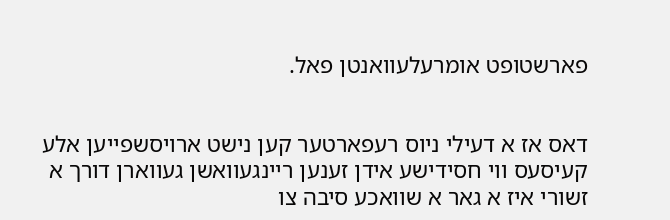פארשטופט אומרעלעוואנטן פאל.


דאס אז א דעילי ניוס רעפארטער קען נישט ארויסשפייען אלע קעיסעס ווי חסידישע אידן זענען ריינגעוואשן געווארן דורך א זשורי איז א גאר א שוואכע סיבה צו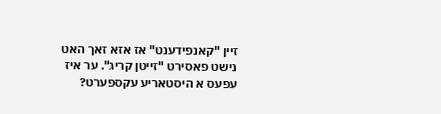זיין "קאנפידענט" אז אזא זאך האט נישט פאסירט "זייטן קריג". ער איז עפעס א היסטאריע עקספערט?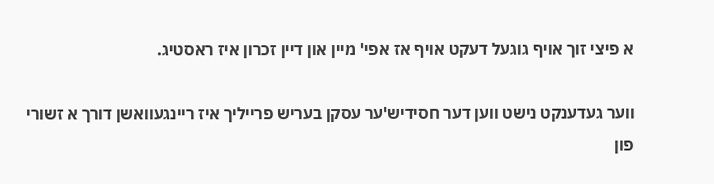א פיצי זוך אויף גוגעל דעקט אויף אז אפי' מיין און דיין זכרון איז ראסטיג.

ווער געדענקט נישט ווען דער חסידיש'ער עסקן בעריש פרייליך איז ריינגעוואשן דורך א זשורי פון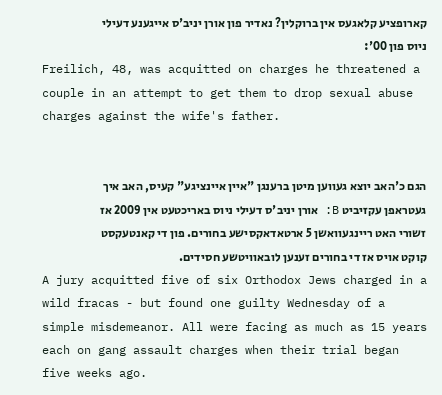קארופציע קלאגעס אין ברוקלין? נאדיר פון אורן יניב'ס אייגענע דעילי ניוס פון 00':
Freilich, 48, was acquitted on charges he threatened a couple in an attempt to get them to drop sexual abuse charges against the wife's father.


הגם כ'האב יוצא געווען מיטן ברענגן "איין איינציגע" קעיס, האב איך געטראפן עקזיביט B: אורן יניב'ס דעילי ניוס באריכטעט אין 2009 אז זשורי האט ריינגעוואשן 5 ארטאדאקסישע בחורים. פון די קאנטעקסט קוקט אויס אז די בחורים זענען לובאוויטשע חסידים.
A jury acquitted five of six Orthodox Jews charged in a wild fracas - but found one guilty Wednesday of a simple misdemeanor. All were facing as much as 15 years each on gang assault charges when their trial began five weeks ago.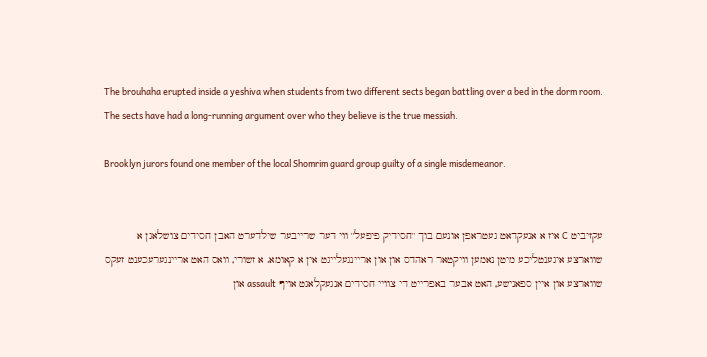The brouhaha erupted inside a yeshiva when students from two different sects began battling over a bed in the dorm room. The sects have had a long-running argument over who they believe is the true messiah.

Brooklyn jurors found one member of the local Shomrim guard group guilty of a single misdemeanor.


עקזיביט C איז א אנעקדאט געטראפן אונעם בוך "חסידיק פיפעל" ווי דער שרייבער שילדערט האבן חסידים צושלאגן א שווארצע איגענטליכע מיטן נאמען וויקטאר ראהדס און און אריינגעלייגט אין א קאומא. א זשורי, וואס האט אריינגערעכענט זעקס שווארצע און איין ספאנישע, האט אבער באפרייט די צוויי חסידים אנגעקלאגט אויף assault און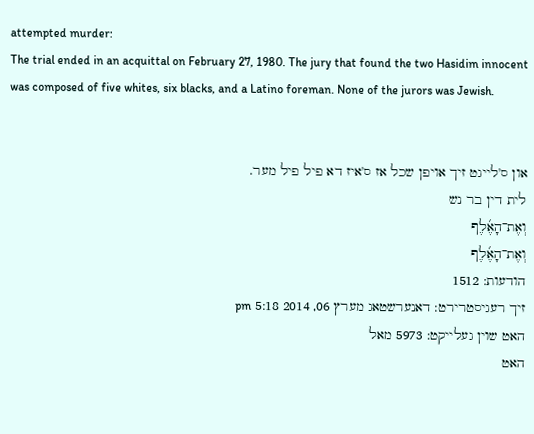attempted murder:
The trial ended in an acquittal on February 27, 1980. The jury that found the two Hasidim innocent was composed of five whites, six blacks, and a Latino foreman. None of the jurors was Jewish.


און ס'לייגט זיך אויפן שכל אז ס'איז דא פיל פיל מער.
לית דין בר נש
וְאֶת־הָאֶ֜לֶף
וְאֶת־הָאֶ֜לֶף
הודעות: 1512
זיך רעגיסטרירט: דאנערשטאג מערץ 06, 2014 5:18 pm
האט שוין געלייקט: 5973 מאל
האט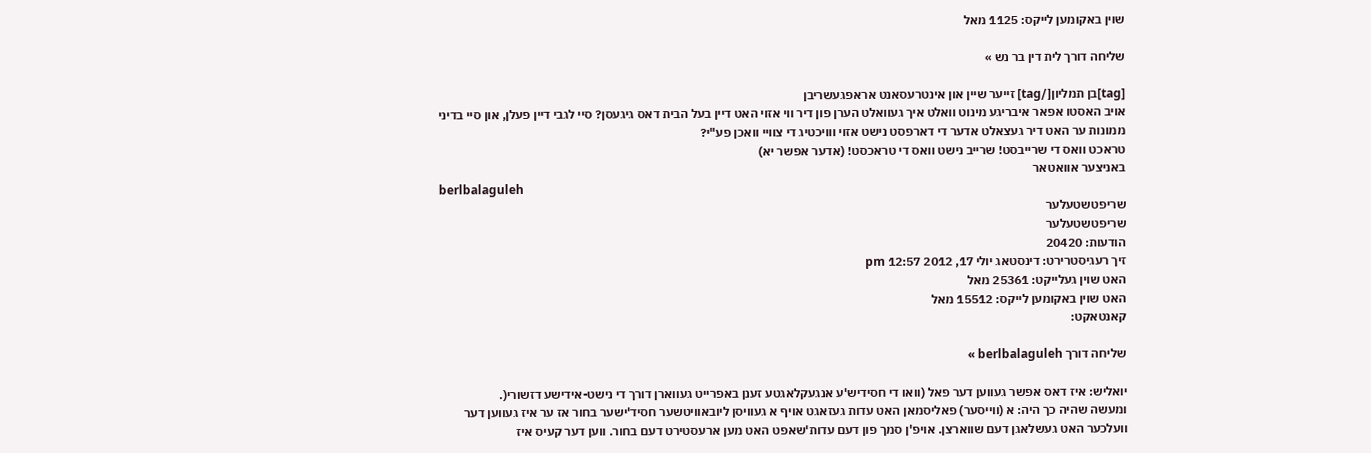שוין באקומען לייקס: 1125 מאל

שליחה דורך לית דין בר נש »

[tag]בן תמליון[/tag] זייער שיין און אינטרעסאנט אראפגעשריבן
אויב האסטו אפאר איבריגע מינוט וואלט איך געוואלט הערן פון דיר ווי אזוי האט דיין בעל הבית דאס גיגעסן? סיי לגבי דיין פעלן, און סיי בדיני ממונות ער האט דיר געצאלט אדער די דארפסט נישט אזוי ווויכטיג די צוויי וואכן פע"י?
טראכט וואס די שרייבסט! שרייב נישט וואס די טראכסט! (אדער אפשר יא)
באניצער אוואטאר
berlbalaguleh
שריפטשטעלער
שריפטשטעלער
הודעות: 20420
זיך רעגיסטרירט: דינסטאג יולי 17, 2012 12:57 pm
האט שוין געלייקט: 25361 מאל
האט שוין באקומען לייקס: 15512 מאל
קאנטאקט:

שליחה דורך berlbalaguleh »

יואליש: איז דאס אפשר געווען דער פאל (וואו די חסידיש'ע אנגעקלאגטע זענן באפרייט געווארן דורך די נישט-אידישע דזשורי(.
ומעשה שהיה כך היה: א (ווייסער) פאליסמאן האט עדות געזאגט אויף א געוויסן ליובאוויטשער חסיד'ישער בחור אז ער איז געווען דער וועלכער האט געשלאגן דעם שווארצן. אויפ'ן סמך פון דעם עדות'שאפט האט מען ארעסטירט דעם בחור. ווען דער קעיס איז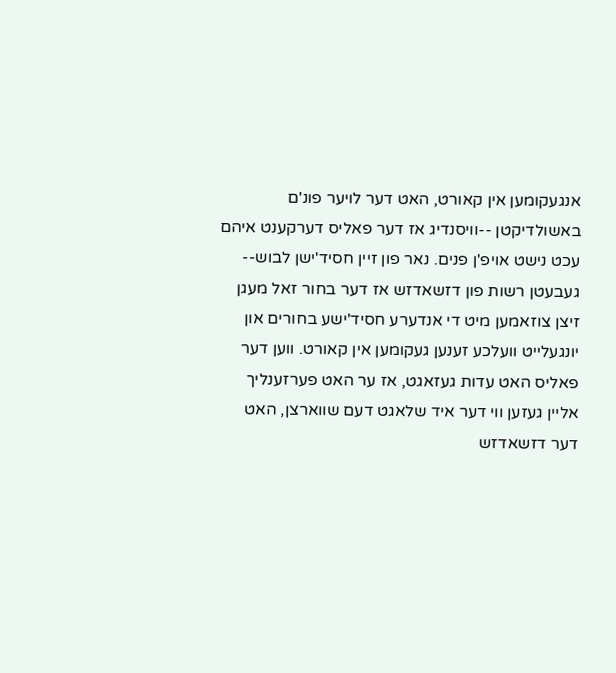אנגעקומען אין קאורט, האט דער לויער פונ'ם באשולדיקטן --וויסנדיג אז דער פאליס דערקענט איהם עכט נישט אויפ'ן פנים. נאר פון זיין חסיד'ישן לבוש-- געבעטן רשות פון דזשאדזש אז דער בחור זאל מעגן זיצן צוזאמען מיט די אנדערע חסיד'ישע בחורים און יונגעלייט וועלכע זענען געקומען אין קאורט. ווען דער פאליס האט עדות געזאגט, אז ער האט פערזענליך אליין געזען ווי דער איד שלאגט דעם שווארצן, האט דער דזשאדזש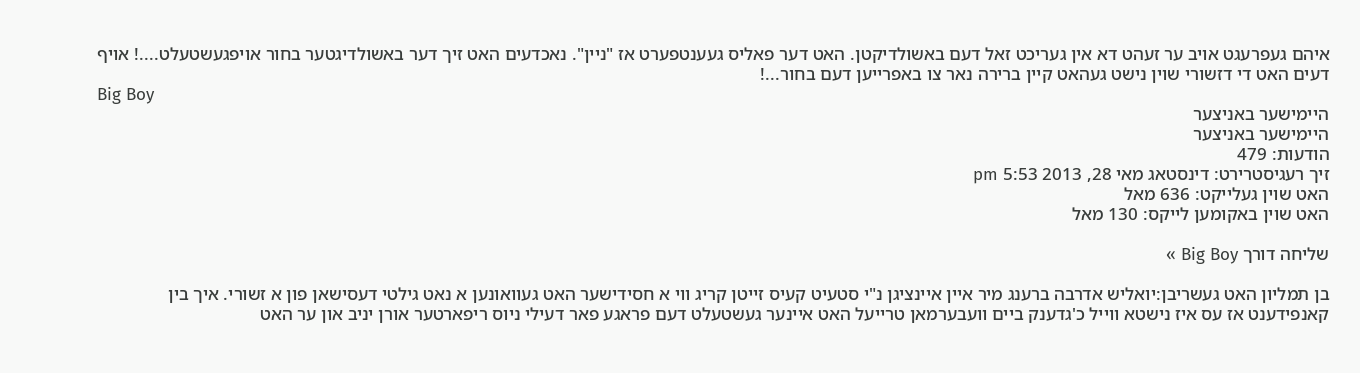איהם געפרעגט אויב ער זעהט דא אין געריכט זאל דעם באשולדיקטן. האט דער פאליס געענטפערט אז "ניין". נאכדעים האט זיך דער באשולדיגטער בחור אויפגעשטעלט....! אויף דעים האט די דזשורי שוין נישט געהאט קיין ברירה נאר צו באפרייען דעם בחור...!
Big Boy
היימישער באניצער
היימישער באניצער
הודעות: 479
זיך רעגיסטרירט: דינסטאג מאי 28, 2013 5:53 pm
האט שוין געלייקט: 636 מאל
האט שוין באקומען לייקס: 130 מאל

שליחה דורך Big Boy »

בן תמליון האט געשריבן:יואליש אדרבה ברענג מיר איין איינציגן נ"י סטעיט קעיס זייטן קריג ווי א חסידישער האט געוואונען א נאט גילטי דעסישאן פון א זשורי. איך בין קאנפידענט אז עס איז נישטא ווייל כ'גדענק ביים וועבערמאן טרייעל האט איינער געשטעלט דעם פראגע פאר דעילי ניוס ריפארטער אורן יניב און ער האט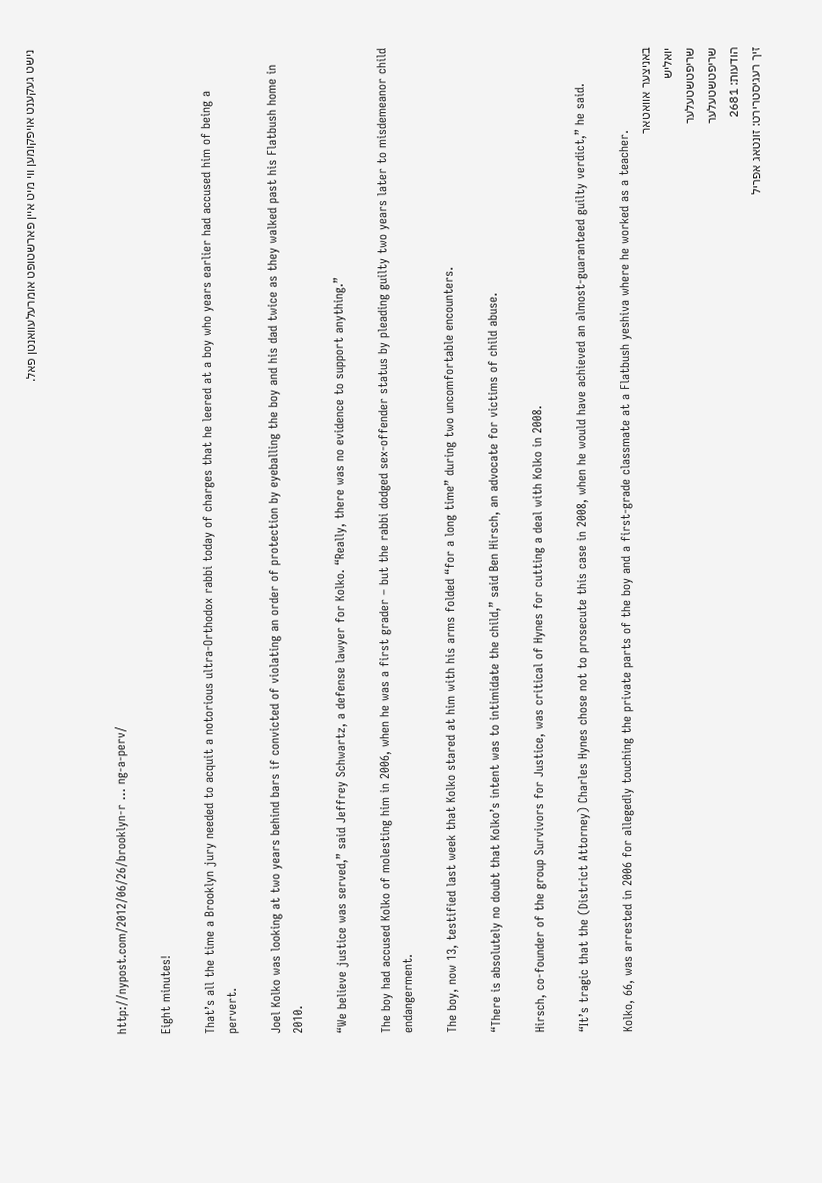נישט געקענט אויפקומען ווי מיט איין פארשטופט אומרעלעוואנטן פאל.



http://nypost.com/2012/06/26/brooklyn-r ... ng-a-perv/

Eight minutes!

That’s all the time a Brooklyn jury needed to acquit a notorious ultra-Orthodox rabbi today of charges that he leered at a boy who years earlier had accused him of being a pervert.

Joel Kolko was looking at two years behind bars if convicted of violating an order of protection by eyeballing the boy and his dad twice as they walked past his Flatbush home in 2010.

“We believe justice was served,” said Jeffrey Schwartz, a defense lawyer for Kolko. “Really, there was no evidence to support anything.”

The boy had accused Kolko of molesting him in 2006, when he was a first grader – but the rabbi dodged sex-offender status by pleading guilty two years later to misdemeanor child endangerment.

The boy, now 13, testified last week that Kolko stared at him with his arms folded “for a long time” during two uncomfortable encounters.

“There is absolutely no doubt that Kolko’s intent was to intimidate the child,” said Ben Hirsch, an advocate for victims of child abuse.

Hirsch, co-founder of the group Survivors for Justice, was critical of Hynes for cutting a deal with Kolko in 2008.

“It’s tragic that the (District Attorney) Charles Hynes chose not to prosecute this case in 2008, when he would have achieved an almost-guaranteed guilty verdict,” he said.

Kolko, 66, was arrested in 2006 for allegedly touching the private parts of the boy and a first-grade classmate at a Flatbush yeshiva where he worked as a teacher.
באניצער אוואטאר
יואליש
שריפטשטעלער
שריפטשטעלער
הודעות: 2681
זיך רעגיסטרירט: זונטאג אפריל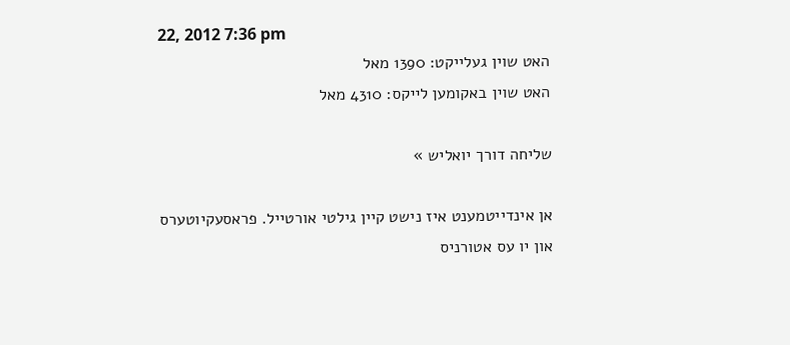22, 2012 7:36 pm
האט שוין געלייקט: 1390 מאל
האט שוין באקומען לייקס: 4310 מאל

שליחה דורך יואליש »

אן אינדייטמענט איז נישט קיין גילטי אורטייל. פראסעקיוטערס און יו עס אטורניס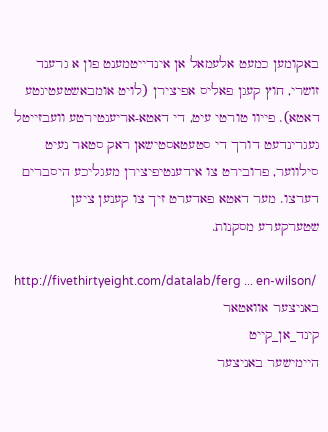באקומען כמעט אלעמאל אן אינדייטמענט פון א גרענד זושרי, חוץ קעגן פאליס אפיצירן (לויט אומבאשטעטיגטע דאטא). פייוו טורטי עיט, די דאטא-אריענטירטע וועבזייטל געגרינדעט דורך די סטעטאסטישאן ראק סטאר נעיט סילווער, פרובירט צו אידענטיפיצירן מעגליכע היסברים דערצו. מער דאטא פאדערט זיך צו קענען ציען שטערקערע מסקנות.

http://fivethirtyeight.com/datalab/ferg ... en-wilson/
באניצער אוואטאר
קינד_אן_קייט
היימישער באניצער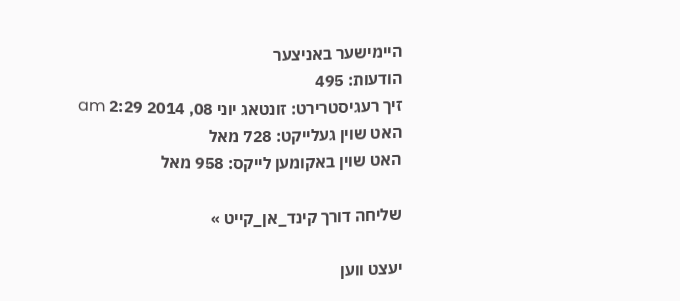היימישער באניצער
הודעות: 495
זיך רעגיסטרירט: זונטאג יוני 08, 2014 2:29 am
האט שוין געלייקט: 728 מאל
האט שוין באקומען לייקס: 958 מאל

שליחה דורך קינד_אן_קייט »

יעצט ווען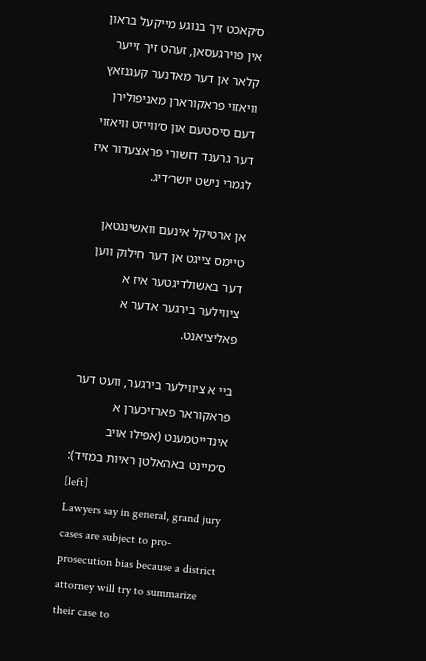ס׳קאכט זיך בנוגע מייקעל בראון אין פוירגעסאן, זעהט זיך זייער קלאר אן דער מאדנער קעגנזאץ וויאזוי פראקורארן מאניפולירן דעם סיסטעם און ס׳ווייזט וויאזוי דער גרענד דזשורי פראצעדור איז לגמרי נישט יושר׳דיג.

אן ארטיקל אינעם וואשינגטאן טיימס צייגט אן דער חילוק ווען דער באשולדיגטער איז א ציווילער בירגער אדער א פאליציאנט.

ביי א ציווילער בירגער, וועט דער פראקוראר פארזיכערן א אינדייטמענט (אפילו אויב ס׳מיינט באהאלטן ראיות במזיד):
[left]
Lawyers say in general, grand jury cases are subject to pro-prosecution bias because a district attorney will try to summarize their case to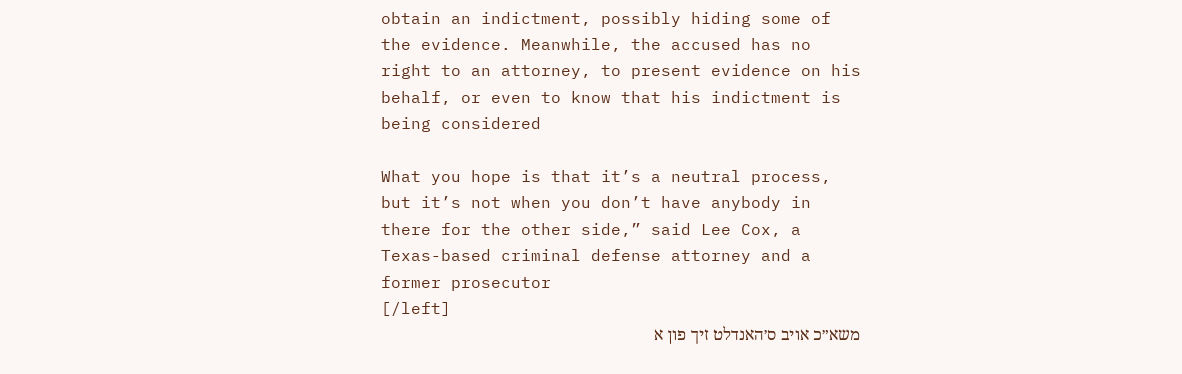obtain an indictment, possibly hiding some of the evidence. Meanwhile, the accused has no right to an attorney, to present evidence on his behalf, or even to know that his indictment is being considered

What you hope is that it’s a neutral process, but it’s not when you don’t have anybody in there for the other side,” said Lee Cox, a Texas-based criminal defense attorney and a former prosecutor
[/left]
משא״כ אויב ס׳האנדלט זיך פון א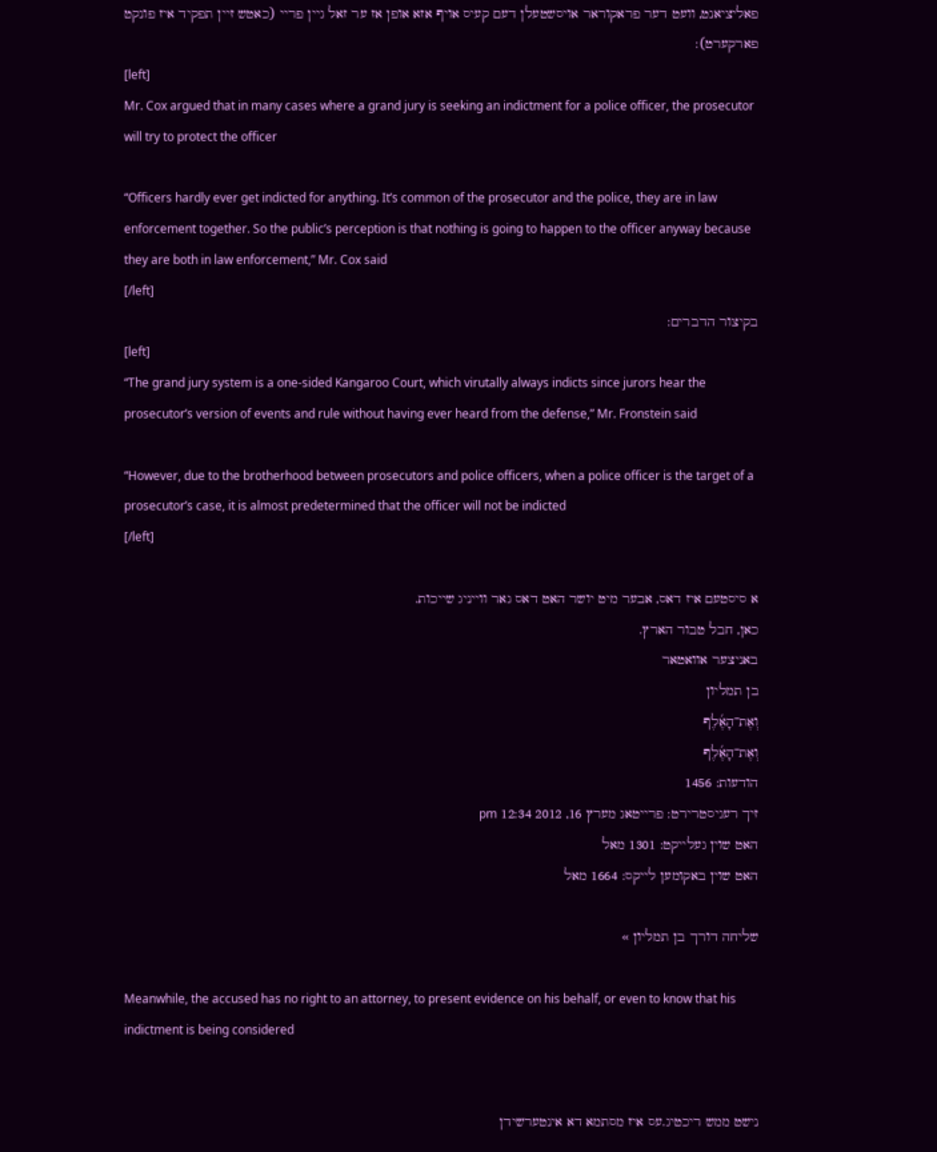פאליציאנט, וועט דער פראקוראר אויסשטעלן דעם קעיס אויף אזא אופן אז ער זאל גיין פריי (כאטש זיין תפקיד איז פונקט פארקערט):
[left]
Mr. Cox argued that in many cases where a grand jury is seeking an indictment for a police officer, the prosecutor will try to protect the officer

“Officers hardly ever get indicted for anything. It’s common of the prosecutor and the police, they are in law enforcement together. So the public’s perception is that nothing is going to happen to the officer anyway because they are both in law enforcement,” Mr. Cox said
[/left]
בקיצור הדברים:
[left]
“The grand jury system is a one-sided Kangaroo Court, which virutally always indicts since jurors hear the prosecutor’s version of events and rule without having ever heard from the defense,” Mr. Fronstein said

“However, due to the brotherhood between prosecutors and police officers, when a police officer is the target of a prosecutor’s case, it is almost predetermined that the officer will not be indicted
[/left]

א סיסטעם איז דאס, אבער מיט יושר האט דאס גאר ווייניג שייכות.
כאן, חבל טבור הארץ.
באניצער אוואטאר
בן תמליון
וְאֶת־הָאֶ֜לֶף
וְאֶת־הָאֶ֜לֶף
הודעות: 1456
זיך רעגיסטרירט: פרייטאג מערץ 16, 2012 12:34 pm
האט שוין געלייקט: 1301 מאל
האט שוין באקומען לייקס: 1664 מאל

שליחה דורך בן תמליון »

Meanwhile, the accused has no right to an attorney, to present evidence on his behalf, or even to know that his indictment is being considered


נישט ממש ריכטיג.עס איז מסתמא דא אינטערשידן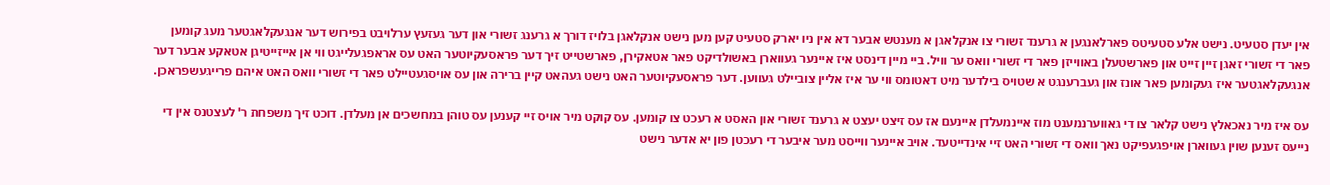אין יעדן סטעיט. נישט אלע סטעיטס פארלאנגען א גרענד זשורי צו אנקלאגן א מענטש אבער דא אין ניו יארק סטעיט קען מען נישט אנקלאגן בלויז דורך א גרענג זשורי און דער געזעץ ערלויבט בפירוש דער אנגעקלאגטער מעג קומען פאר די זשורי זאגן זיין זייט און פארשטעלן באווייזן פאר די זשורי וואס ער וויל. ביי מיין דינסט איז איינער געווארן באשולדיקט פאר אטאקירן, פארשטייט זיך דער פראסעקיוטער האט עס אראפגעלייגט ווי אן אייזייטיגן אטאקע אבער דער אנגעקלאגטער איז געקומען פאר אונז און געברענגט א שטויס בילדער מיט דאטומס ווי ער איז אליין צוביילט געווען. דער פראסעקיוטער האט נישט געהאט קיין ברירה און עס אויסגעטיילט פאר די זשורי וואס האט איהם פרייגעשפראכן.

עס איז מיר נאכאלץ נישט קלאר צו די גאווערנמענט מוז איינמעלדן איינעם אז עס זיצט יעצט א גרענד זשורי און האסט א רעכט צו קומען. עס קוקט מיר אויס זיי קענען עס טוהן במחשכים אן מעלדן. דוכט זיך משפחת ר' לעצטנס אין די נייעס זענען שוין געווארן אויפגעפיקט נאך וואס די זשורי האט זיי אינדייטעד. אויב איינער ווייסט מער איבער די רעכטן פון יא אדער נישט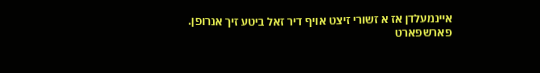איינמעלדן אז א זשורי זיצט אויף דיר זאל ביטע זיך אנרופן.
פארשפארט